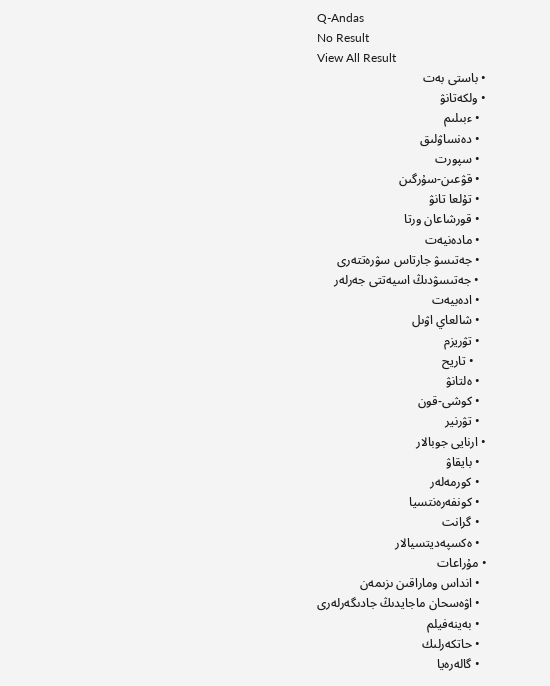Q-Andas
No Result
View All Result
  • باستى بەت
  • ولكەتانۋ
    • ءبىلىم
    • دەنساۋلىق
    • سپورت
    • قۋعىن-سۇرگىن
    • تۇلعا تانۋ
    • قورشاعان ورتا
    • مادەنيەت
    • جەتىسۋ جارتاس سۋرەتتەرى
    • جەتىسۋدىڭ اسيەتتى جەرلەر
    • ادەبيەت
    • شالعاي اۋىل
    • تۋريزم
      • تاريح
    • ەلتانۋ
    • كوشى-قون
    • تۋرنير
  • ارنايى جوبالار
    • بايقاۋ
    • كورمەلەر
    • كونفەرەنتسيا
    • گرانت
    • ەكسپەديتسيالار
  • مۇراعات
    • انداس وماراقىن ىزىمەن
    • اۋەسحان ماجايدىڭ جادىگەرلەرى
    • بەينەفيلم
    • حاتكەرلىك
    • گالەرەيا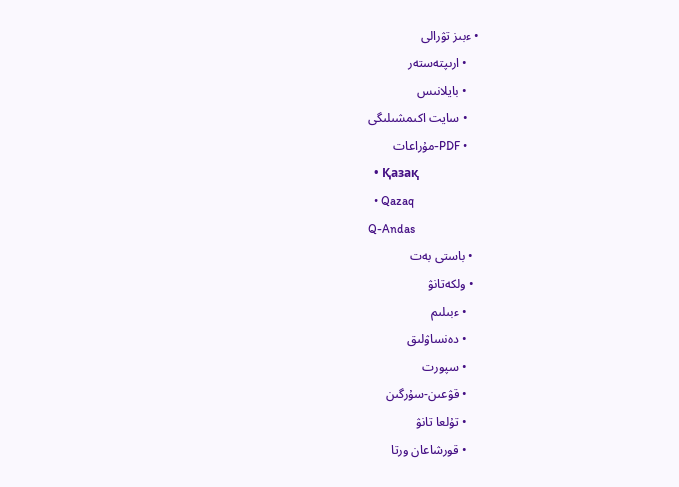• ءبىز تۋرالى
    • ارىپتەستەر
    • بايلانىس
    • سايت اكىمشىلىگى
    • PDF-مۇراعات
  • Қазақ
  • Qazaq
Q-Andas
  • باستى بەت
  • ولكەتانۋ
    • ءبىلىم
    • دەنساۋلىق
    • سپورت
    • قۋعىن-سۇرگىن
    • تۇلعا تانۋ
    • قورشاعان ورتا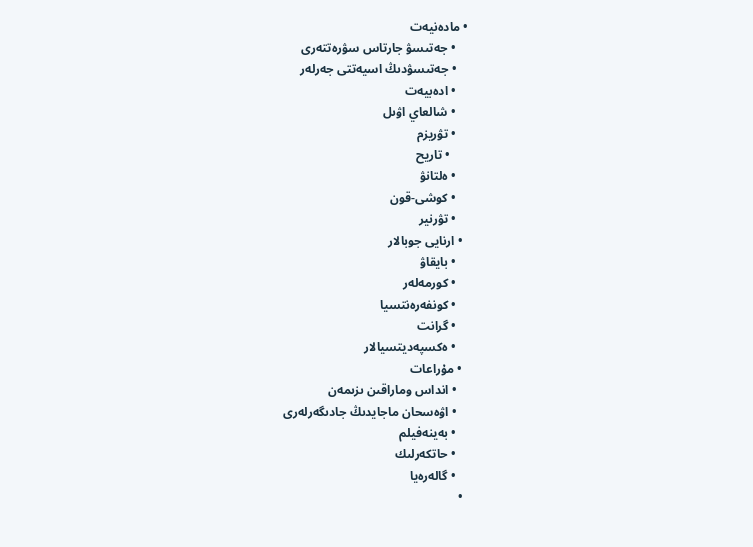• مادەنيەت
    • جەتىسۋ جارتاس سۋرەتتەرى
    • جەتىسۋدىڭ اسيەتتى جەرلەر
    • ادەبيەت
    • شالعاي اۋىل
    • تۋريزم
      • تاريح
    • ەلتانۋ
    • كوشى-قون
    • تۋرنير
  • ارنايى جوبالار
    • بايقاۋ
    • كورمەلەر
    • كونفەرەنتسيا
    • گرانت
    • ەكسپەديتسيالار
  • مۇراعات
    • انداس وماراقىن ىزىمەن
    • اۋەسحان ماجايدىڭ جادىگەرلەرى
    • بەينەفيلم
    • حاتكەرلىك
    • گالەرەيا
  •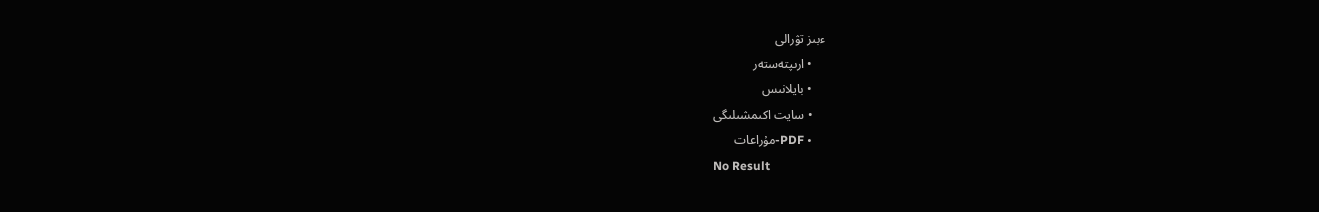ءبىز تۋرالى
    • ارىپتەستەر
    • بايلانىس
    • سايت اكىمشىلىگى
    • PDF-مۇراعات
No Result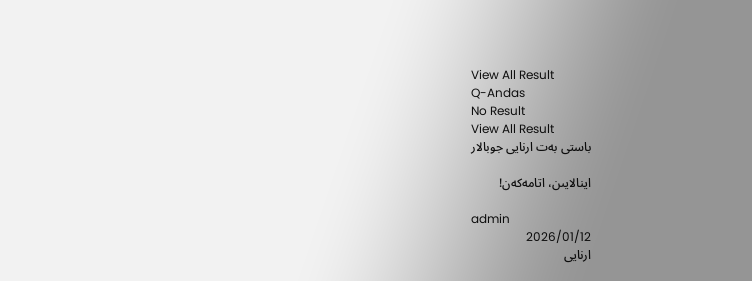View All Result
Q-Andas
No Result
View All Result
باستى بەت ارنايى جوبالار

اينالايىن، اتامەكەن!

admin
2026/01/12
ارنايى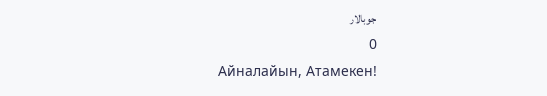جوبالار
0
Айналайын, Атамекен!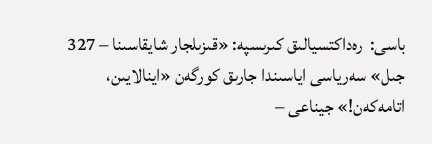باسى:  رەداكتسيالىق كىرىسپە: «قىزىلجار شايقاسىنا – 327 جىل» سەرياسى اياسىندا جارىق كورگەن «اينالايىن، اتامەكەن!» جيناعى –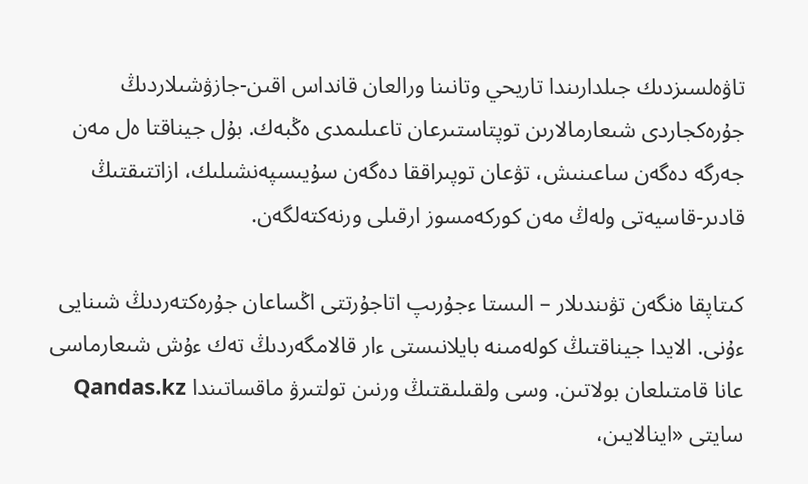تاۋەلسىزدىك جىلدارىندا تاريحي وتانىنا ورالعان قانداس اقىن-جازۋشىلاردىڭ جۇرەكجاردى شىعارمالارىن توپتاستىرعان تاعىلىمدى ەڭبەك. بۇل جيناقتا ەل مەن جەرگە دەگەن ساعىنىش، تۋعان توپىراققا دەگەن سۇيىسپەنشىلىك، ازاتتىقتىڭ قادىر-قاسيەتى ولەڭ مەن كوركەمسوز ارقىلى ورنەكتەلگەن.

كىتاپقا ەنگەن تۋىندىلار – الىستا ءجۇرىپ اتاجۇرتتى اڭساعان جۇرەكتەردىڭ شىنايى ءۇنى. الايدا جيناقتىڭ كولەمىنە بايلانىستى ءار قالامگەردىڭ تەك ءۇش شىعارماسى عانا قامتىلعان بولاتىن. وسى ولقىلىقتىڭ ورنىن تولتىرۋ ماقساتىندا Qandas.kz سايتى «اينالايىن،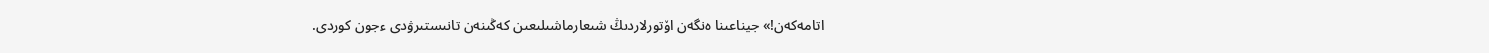اتامەكەن!» جيناعىنا ەنگەن اۆتورلاردىڭ شىعارماشىلىعىن كەڭىنەن تانىستىرۋدى ءجون كوردى.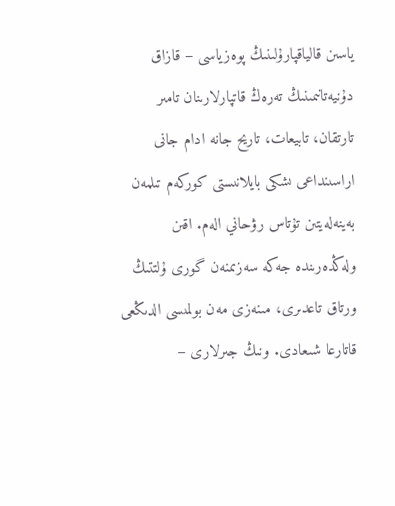ياسىن قالياقپارۇلىنىڭ پوەزياسى – قازاق دۇنيەتانىمىنىڭ تەرەڭ قاتپارلارىنان تامىر تارتقان، تابيعات، تاريح جانە ادام جانى اراسىنداعى ىشكى بايلانىستى كوركەم تىلمەن بەينەلەيتىن تۇتاس رۋحاني الەم. اقىن ولەڭدەرىندە جەكە سەزىمنەن گورى ۇلتتىڭ ورتاق تاعدىرى، مىنەزى مەن بولمىسى الدىڭعى قاتارعا شىعادى. ونىڭ جىرلارى –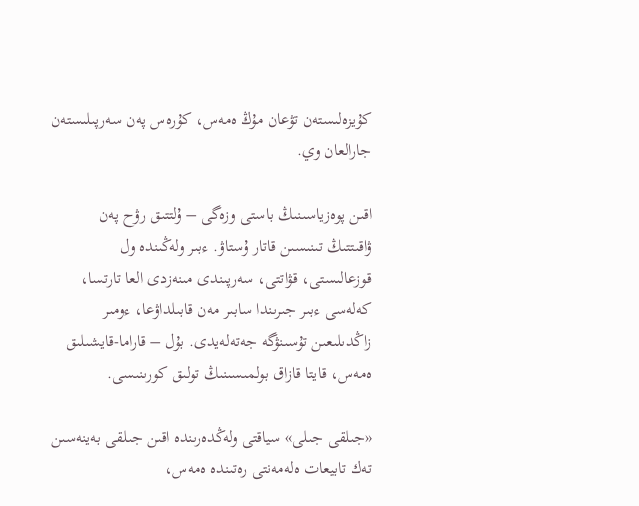كۇيزەلىستەن تۋعان مۇڭ ەمەس، كۇرەس پەن سەرپىلىستەن جارالعان وي.

اقىن پوەزياسىنىڭ باستى وزەگى – ۇلتتىق رۋح پەن ۋاقىتتىڭ تىنىسىن قاتار ۇستاۋ. ءبىر ولەڭىندە ول قوزعالىستى، قۋاتتى، سەرپىندى مىنەزدى العا تارتسا، كەلەسى ءبىر جىرىندا سابىر مەن قابىلداۋعا، ءومىر زاڭدىلىعىن تۇسىنۋگە جەتەلەيدى. بۇل – قاراما-قايشىلىق ەمەس، قايتا قازاق بولمىسىنىڭ تولىق كورىنىسى.

«جىلقى جىلى» سياقتى ولەڭدەرىندە اقىن جىلقى بەينەسىن تەك تابيعات ەلەمەنتى رەتىندە ەمەس،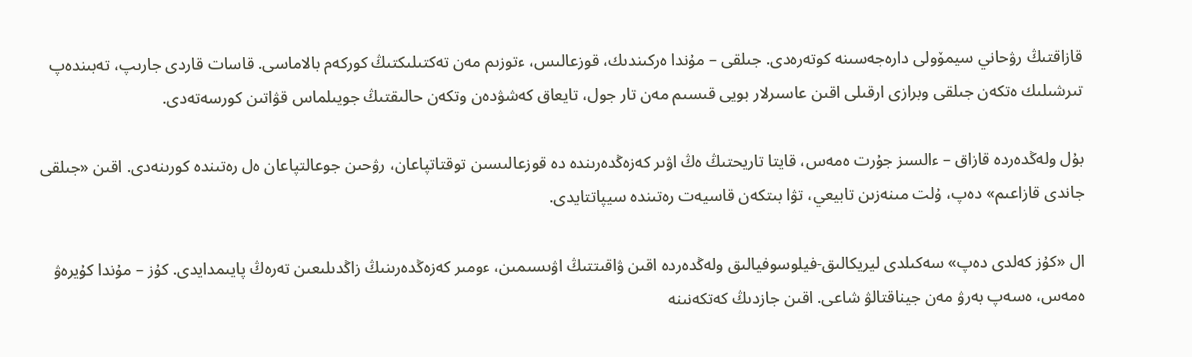قازاقتىڭ رۋحاني سيمۆولى دارەجەسىنە كوتەرەدى. جىلقى – مۇندا ەركىندىك، قوزعالىس، ءتوزىم مەن تەكتىلىكتىڭ كوركەم بالاماسى. قاسات قاردى جارىپ، تەبىندەپ تىرشىلىك ەتكەن جىلقى وبرازى ارقىلى اقىن عاسىرلار بويى قىسىم مەن تار جول، تايعاق كەشۋدەن وتكەن حالىقتىڭ جويىلماس قۋاتىن كورسەتەدى.

بۇل ولەڭدەردە قازاق – ءالسىز جۇرت ەمەس، قايتا تاريحتىڭ ەڭ اۋىر كەزەڭدەرىندە دە قوزعالىسىن توقتاتپاعان، رۋحىن جوعالتپاعان ەل رەتىندە كورىنەدى. اقىن «جىلقى جاندى قازاعىم» دەپ، ۇلت مىنەزىن تابيعي، تۋا بىتكەن قاسيەت رەتىندە سيپاتتايدى.

ال «كۇز كەلدى دەپ» سەكىلدى ليريكالىق-فيلوسوفيالىق ولەڭدەردە اقىن ۋاقىتتىڭ اۋىسىمىن، ءومىر كەزەڭدەرىنىڭ زاڭدىلىعىن تەرەڭ پايىمدايدى. كۇز – مۇندا كۇيرەۋ ەمەس، ەسەپ بەرۋ مەن جيناقتالۋ شاعى. اقىن جازدىڭ كەتكەنىنە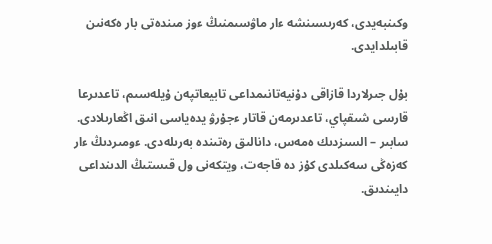وكىنبەيدى، كەرىسىنشە ءار ماۋسىمنىڭ ءوز مىندەتى بار ەكەنىن قابىلدايدى.

بۇل جىرلاردا قازاقى دۇنيەتانىمداعى تابيعاتپەن ۇيلەسىم، تاعدىرعا قارسى شىقپاي، تاعدىرمەن قاتار ءجۇرۋ يدەياسى انىق اڭعارىلادى. سابىر – السىزدىك ەمەس، دانالىق رەتىندە بەرىلەدى. ءومىردىڭ ءار كەزەڭى سەكىلدى كۇز دە قاجەت، ويتكەنى ول قىستىڭ الدىنداعى دايىندىق.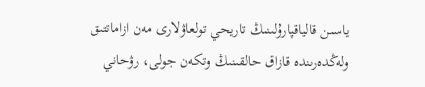ياسىن قالياقپارۇلىنىڭ تاريحي تولعاۋلارى مەن ازاماتتىق ولەڭدەرىندە قازاق حالقىنىڭ وتكەن جولى، رۋحاني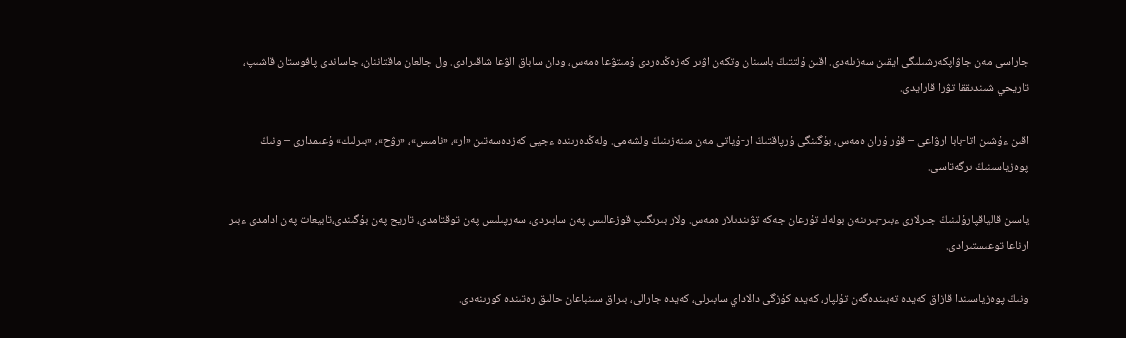جاراسى مەن جاۋاپكەرشىلىگى ايقىن سەزىلەدى. اقىن ۇلتتىڭ باسىنان وتكەن اۋىر كەزەڭدەردى ۇمىتۋعا ەمەس، ودان ساباق الۋعا شاقىرادى. ول جالعان ماقتاننان، جاساندى پافوستان قاشىپ، تاريحي شىندىققا تۋرا قارايدى.

اقىن ءۇشىن اتا-بابا ارۋاعى – قۇر ۇران ەمەس، بۇگىنگى ۇرپاقتىڭ ار-ۇياتى مەن مىنەزىنىڭ ولشەمى. ولەڭدەرىندە ءجيى كەزدەسەتىن «ار»، «نامىس»، «رۋح»، «بىرلىك» ۇعىمدارى – ونىڭ پوەزياسىنىڭ ىرگەتاسى.

ياسىن قالياقپارۇلىنىڭ جىرلارى ءبىر-بىرىنەن بولەك تۇرعان جەكە تۋىندىلار ەمەس. ولار بىرىگىپ قوزعالىس پەن سابىردى، سەرپىلىس پەن توقتامدى، تاريح پەن بۇگىندى،تابيعات پەن ادامدى ءبىر ارناعا توعىستىرادى.

ونىڭ پوەزياسىندا قازاق كەيدە تەبىندەگەن تۇلپار، كەيدە كۇزگى دالاداي سابىرلى، كەيدە جارالى، بىراق سىنباعان حالىق رەتىندە كورىنەدى.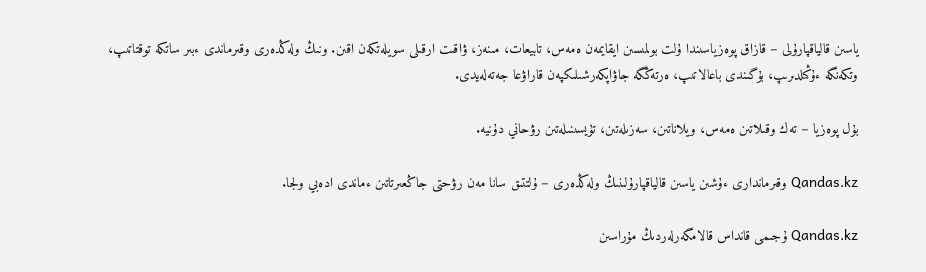ياسىن قالياقپارۇلى – قازاق پوەزياسىندا ۇلت بولمىسىن ايقايمەن ەمەس، تابيعات، مىنەز، ۋاقىت ارقىلى سويلەتكەن اقىن. ونىڭ ولەڭدەرى وقىرماندى ءبىر ساتكە توقتاتىپ، وتكەنگە ءۇڭىلدىرىپ، بۇگىندى باعالاتىپ، ەرتەڭگە جاۋاپكەرشىلىكپەن قاراۋعا جەتەلەيدى.

بۇل پوەزيا – تەك وقىلاتىن ەمەس، ويلاناتىن، سەزىلەتىن، تۇيسىنىلەتىن رۋحاني دۇنيە.

Qandas.kz وقىرماندارى ءۇشىن ياسىن قالياقپارۇلىنىڭ ولەڭدەرى – ۇلتتىق سانا مەن رۋحتى جاڭعىرتاتىن ءماندى ادەبي ولجا.

Qandas.kz ۇجىمى قانداس قالامگەرلەردىڭ مۇراسىن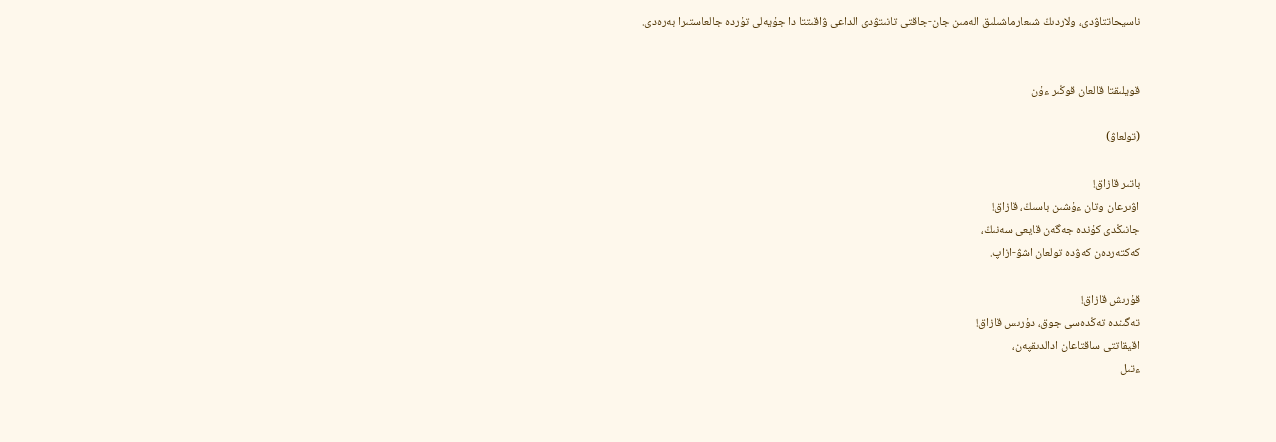ناسيحاتتاۋدى، ولاردىڭ شىعارماشىلىق الەمىن جان-جاقتى تانىتۋدى الداعى ۋاقىتتا دا جۇيەلى تۇردە جالعاستىرا بەرەدى.


قويلىقتا قالعان قوڭىر ءۇن

(تولعاۋ)

باتىر قازاق!
اۋىرعان وتان ءۇشىن باسىڭ، قازاق!
جانىڭدى كۇندە جەگەن قايعى سەنىڭ،
كەكتەردەن كەۋدە تولعان اشۋ-ازاپ.

قۇرىش قازاق!
تەگىندە تەڭدەسى جوق، دۇرىس قازاق!
اقيقاتتى ساقتاعان ادالدىقپەن،
ءتىل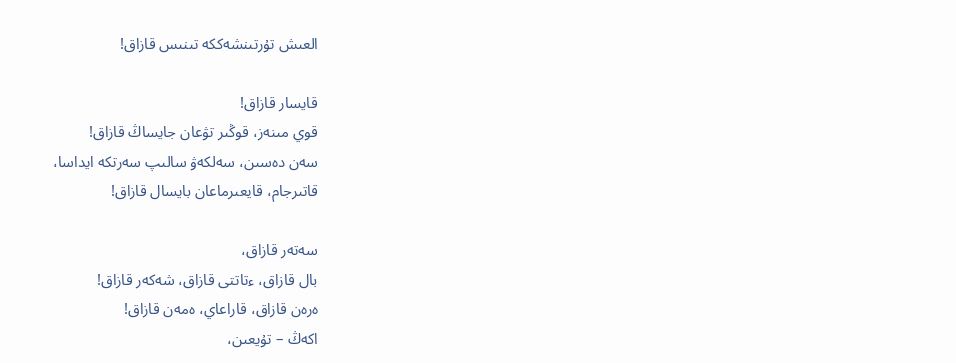العىش تۇرتىنشەككە تىنىس قازاق!

قايسار قازاق!
قوي مىنەز، قوڭىر تۋعان جايساڭ قازاق!
سەن دەسىن، سەلكەۋ سالىپ سەرتكە ايداسا،
قاتىرجام، قايعىرماعان بايسال قازاق!

سەتەر قازاق،
بال قازاق، ءتاتتى قازاق، شەكەر قازاق!
ەرەن قازاق، قاراعاي، ەمەن قازاق!
اكەڭ – تۇيعىن،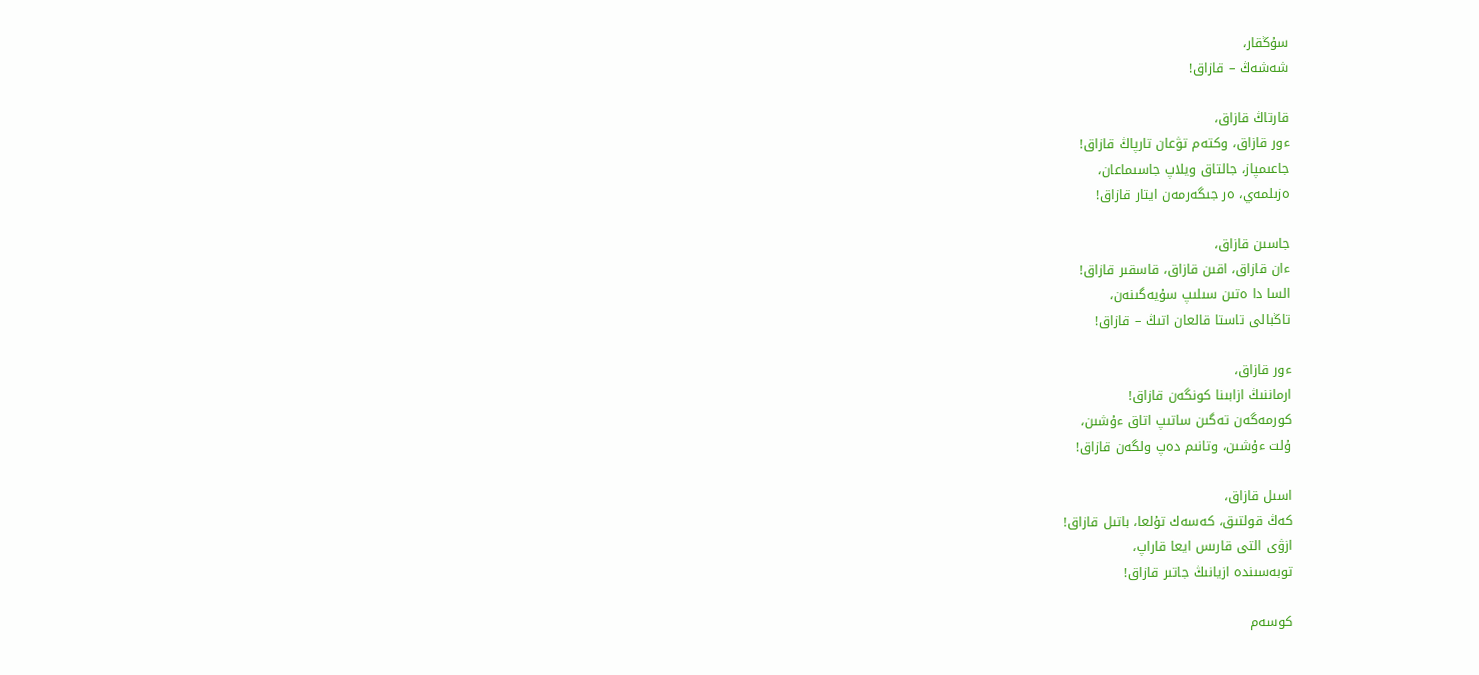سۇڭقار،
شەشەڭ – قازاق!

قارتاڭ قازاق،
ءور قازاق، وكتەم تۋعان تارپاڭ قازاق!
جاعىمپاز، جالتاق ويلاپ جاسىماعان،
ەزىلمەي، ەر جىگەرمەن ايتار قازاق!

جاسىن قازاق،
ءان قازاق، اقىن قازاق، قاسقىر قازاق!
السا دا ەتىن سىلىپ سۇيەگىنەن،
تاڭبالى تاستا قالعان اتىڭ – قازاق!

ءور قازاق،
ارماننىڭ ازابىنا كونگەن قازاق!
كورمەگەن تەگىن ساتىپ اتاق ءۇشىن،
ۇلت ءۇشىن، وتانىم دەپ ولگەن قازاق!

اسىل قازاق،
كەڭ قولتىق، كەسەك تۇلعا، باتىل قازاق!
ازۋى التى قارىس ايعا قاراپ،
توبەسىندە ازيانىڭ جاتىر قازاق!

كوسەم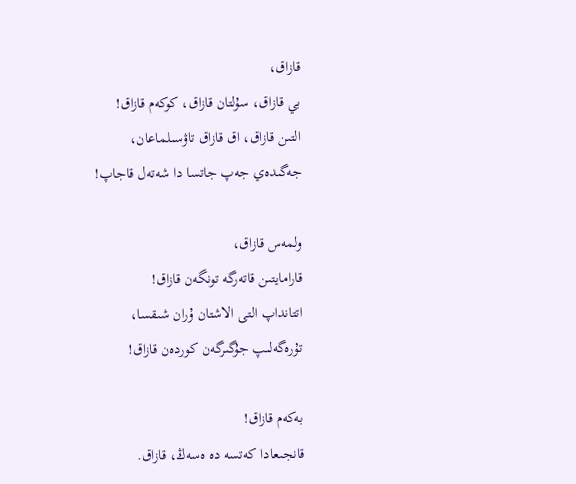قازاق،
بي قازاق، سۇلتان قازاق، كوكەم قازاق!
التىن قازاق، اق قازاق تاۋسىلماعان،
جەگىدەي جەپ جاتسا دا شەتەل قاجاپ!

ولمەس قازاق،
قارامايتىن قاتەرگە تونگەن قازاق!
اتتانداپ التى الاشتان ۇران شىقسا،
تۇرەگەلىپ جۇگىرگەن كوردەن قازاق!

بەكەم قازاق!
قانجىعادا كەتسە دە ەسەڭ، قازاق.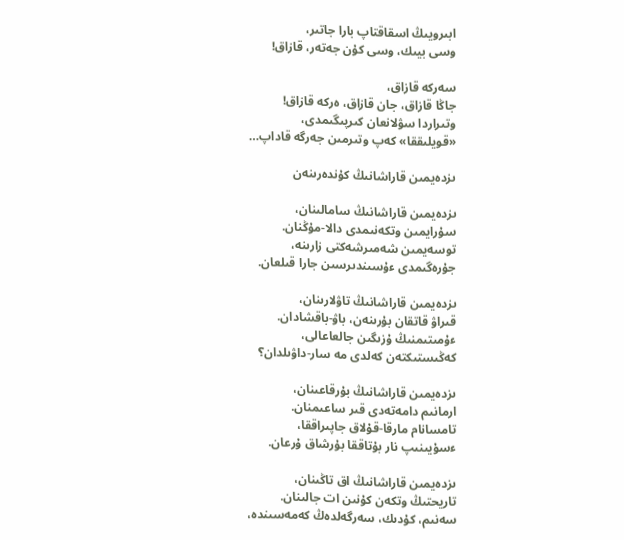ابىرويىڭ اسقاقتاپ بارا جاتىر،
وسى بيىك، وسى كۇن جەتەر، قازاق!

سەركە قازاق،
جاڭا قازاق، جان قازاق، ەركە قازاق!
وتىراردا سۋلانعان كىرپىگىمدى،
«قويلىققا» كەپ وتىرمىن جەرگە قاداپ…

ىزدەيمىن قاراشانىڭ كۇندەرىنەن

ىزدەيمىن قاراشانىڭ سامالىنان،
سۇرايمىن وتكەنىمدى دالا-مۇڭنان.
توسەيمىن شەمىرشەكتى زارىنە،
جۇرەگىمدى ءۇسىندىرسىن جارا قىلعان.

ىزدەيمىن قاراشانىڭ تاۋلارىنان،
قىراۋ قاتقان بۇرىنەن، باۋ-باقشادان.
ءۇمىتىمنىڭ ۇزىگىن جالعاعالى،
كەڭىستىكتەن كەلدى مە سار-داۋىلدان؟

ىزدەيمىن قاراشانىڭ بۇرقاعىنان،
ارمانىم دامەتەدى قىر ساعىمنان.
تامسانام مارقا-قۇلاق جاپىراققا،
ءسۇيىنىپ نار بۇتاققا بۇرشاق ۇرعان.

ىزدەيمىن قاراشانىڭ اق تاڭىنان،
تاريحتىڭ وتكەن كۇنىن ات جالىنان.
سەنىم، كۇدىك، سەرگەلدەڭ كەمەسىندە،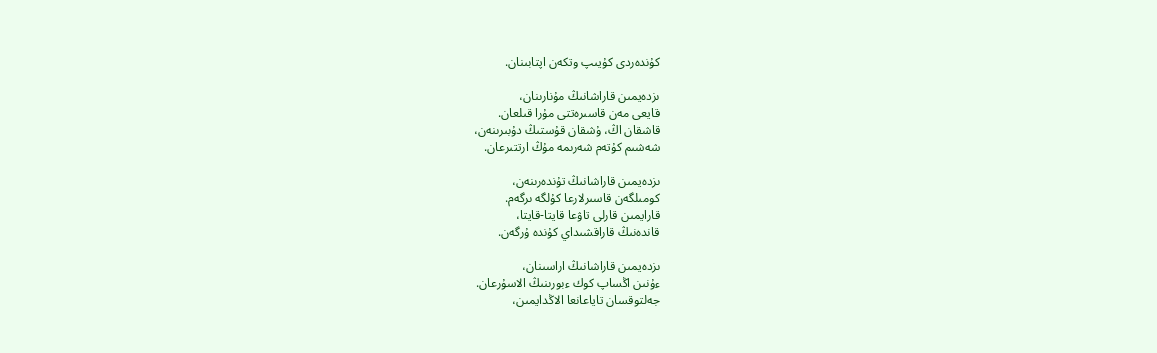كۇندەردى كۇيىپ وتكەن اپتابىنان.

ىزدەيمىن قاراشانىڭ مۇنارىنان،
قايعى مەن قاسىرەتتى مۇرا قىلعان.
قاشقان اڭ، ۇشقان قۇستىڭ دۇبىرىنەن،
شەشىم كۇتەم شەرىمە مۇڭ ارتتىرعان.

ىزدەيمىن قاراشانىڭ تۇندەرىنەن،
كومىلگەن قاسىرلارعا كۇلگە ىرگەم.
قارايمىن قارلى تاۋعا قايتا-قايتا،
قاندەنىڭ قاراقشىداي كۇندە ۇرگەن.

ىزدەيمىن قاراشانىڭ اراسىنان،
ءۇنىن اڭساپ كوك ءبورىنىڭ الاسۇرعان.
جەلتوقسان تاياعانعا الاڭدايمىن،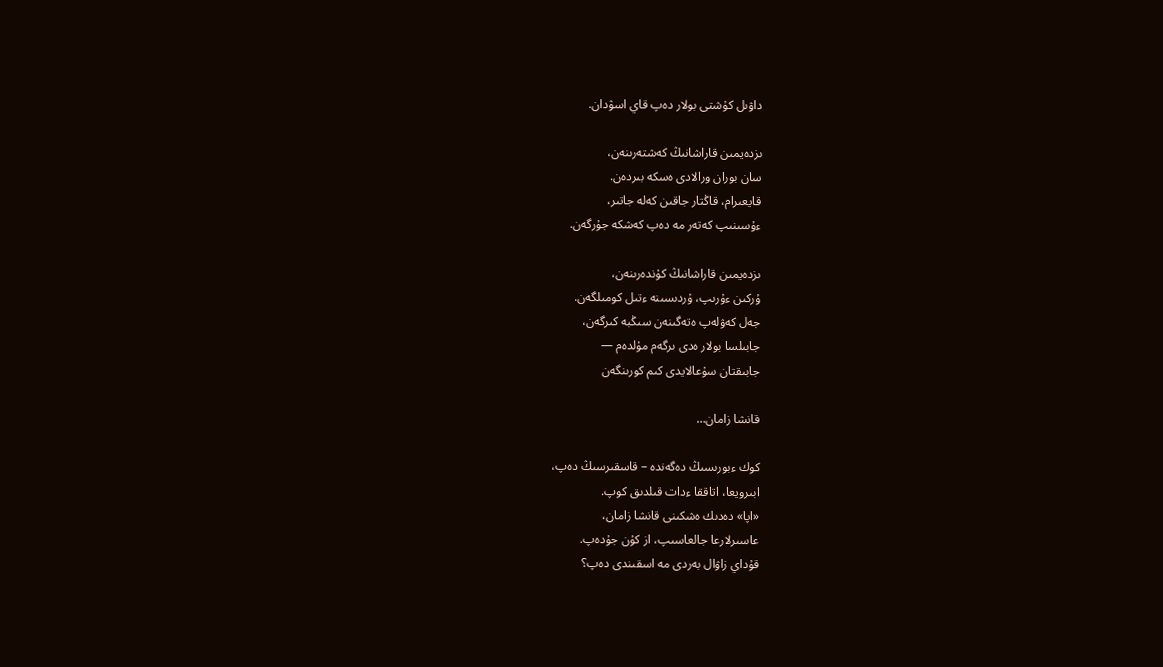داۋىل كۇشتى بولار دەپ قاي اسۋدان.

ىزدەيمىن قاراشانىڭ كەشتەرىنەن،
سان بوران ورالادى ەسكە بىردەن.
قايعىرام، قاڭتار جاقىن كەلە جاتىر،
ءۇسىنىپ كەتەر مە دەپ كەشكە جۇرگەن.

ىزدەيمىن قاراشانىڭ كۇندەرىنەن،
ۇركىن ءۇرىپ، ۇردىسىنە ءتىل كومىلگەن.
جەل كەۋلەپ ەتەگىنەن سىڭبە كىرگەن،
جابىلسا بولار ەدى ىرگەم مۇلدەم —
جابىقتان سۇعالايدى كىم كورىنگەن

قانشا زامان…

كوك ءبورىسىڭ دەگەندە – قاسقىرسىڭ دەپ،
ابىرويعا، اتاققا ءدات قىلدىق كوپ.
«اپا» دەدىك ەشكىنى قانشا زامان،
عاسىرلارعا جالعاسىپ، از كۇن جۇدەپ.
قۇداي زاۋال بەردى مە اسقىندى دەپ؟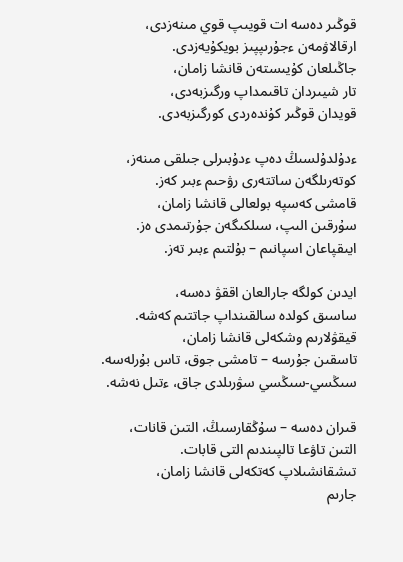قوڭىر دەسە ات قويىپ قوي مىنەزدى،
ارقالاۋمەن ءجۇرىپپىز بويكۇيەزدى.
جاڭىلعان كۇيىستەن قانشا زامان،
تار شيىردان تاقىمداپ ورگىزبەدى،
قويدان قوڭىر كۇندەردى كورگىزبەدى.

ءدۇلدۇلسىڭ دەپ ءدۇبىرلى جىلقى مىنەز،
كوتەرىلگەن ساتتەرى رۋحىم ءبىر كەز.
قامشى كەسپە بولعالى قانشا زامان،
سۇرقىن الىپ، سىلكىگەن جۇرتىمدى ەز.
ايىقپاعان اسپانىم – بۇلتىم ءبىر تەز.

ايدىن كولگە جارالعان اققۋ دەسە،
ساسىق كولدە سالقىنداپ جاتتىم كەشە.
قيقۋلارىم وشكەلى قانشا زامان،
تاسقىن جۇرسە – تامشى جوق، تاس بۇرلەسە.
سىڭسي-سىڭسي سۋرىلدى جاق، ءتىل نەشە.

قىران دەسە – سۇڭقارسىڭ، التىن قانات،
التىن تاۋعا تالپىندىم التى قابات.
تىشقانشىلاپ كەتكەلى قانشا زامان،
جارىم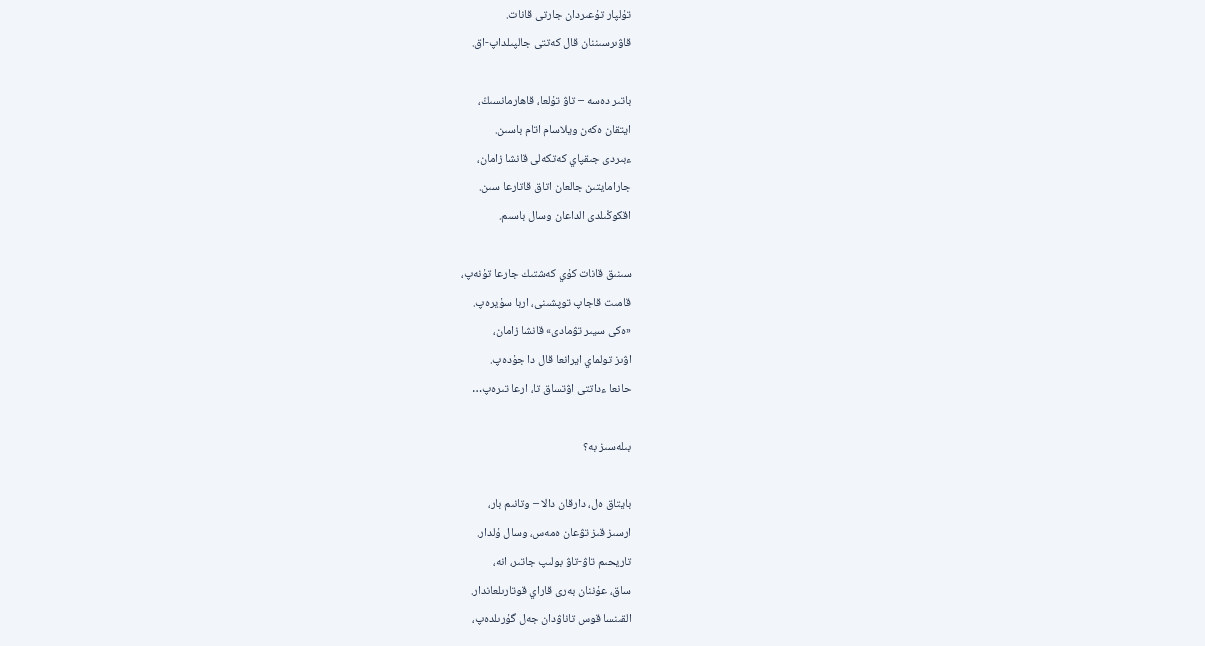تۇلپار تۇعىردان جارتى قانات.
قاۋىرسىننان قال كەتتى جالپىلداپ-اق.

باتىر دەسە – تاۋ تۇلعا، قاھارمانسىڭ،
ايتقان ەكەن ويلاسام اتام باسىن.
ءبىردى جىقپاي كەتكەلى قانشا زامان،
جارامايتىن جالعان اتاق قاتارعا سىن.
اقكوڭىلدى الداعان وسال باسىم.

سىنىق قانات كۇي كەشتىك جارعا تۇنەپ،
قامىت قاجاپ توپشىنى، اربا سۇيرەپ.
«ەكى سيىر تۋمادى» قانشا زامان،
اۋىز تولماي ايرانعا قال دا جۇدەپ.
حانعا ءداتتى اۋتساق تا، ارعا تىرەپ…

بىلەسىز بە؟

بايتاق ەل، دارقان دالا – وتانىم بار،
ارسىز قىز تۋعان ەمەس، وسال ۇلدار.
تاريحىم تاۋ-تاۋ بولىپ جاتىر، انە،
ساق، عۇننان بەرى قاراي قوتارىلعاندار.
القىنسا قوس تاناۋدان جەل گۇرىلدەپ،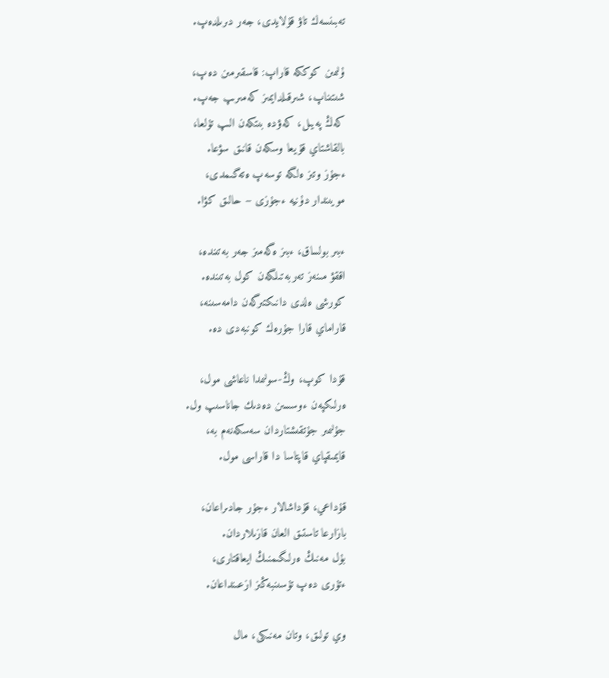تەبىنسەك تاۋ قۇلايدى، جەر دىرىلدەپ.

ۇلىمىن كوككە قاراپ: قاسقىرمىن دەپ،
شىتىناپ، شىرقىلدايمىز كەمىرىپ جەپ.
كەڭ پەيىل، كەۋدە بىتكەن الىپ تۇلعا،
بالقاشتاي قۇيعا وسكەن قانىق سۋعا.
ءجۇز وتىز ەلگە توسەپ ەتەگىمدى،
مويىندار دۇنيە ءجۇزى – حالىق كۋا.

ءبىر بولساق، ءبىز ەگەمىز جەر بەتىندە،
اققۋ مىنەز تەربەتىلگەن كول بەتىندە.
كورشى ەلدى دانىكتىرگەن دامەسىنە،
قاراماي قارا جۇرەك كونبەدى دە.

قۇدا كوپ، وڭ-سولىمدا ناعاشى مول،
ەرلىكپەن ءوسسىن دەدىك جاناسىپ ول.
جۇلىمىر جۇتقىشتاردان سەسكەنەم بە،
قايمىقپاي قاپتاسا دا قاراسى مول.

قۇداعي، قۇداشالار ءجۇر جادىراعان،
بازارعا تاستىق العان قازىلاردان.
بۇل مەنىڭ ەرلىگىمنىڭ ايعاقتارى،
ءتۇرى دەپ تۇسىنبەڭىز ازعىنداعان.

وي تولىق، وتان مەنىكى، مال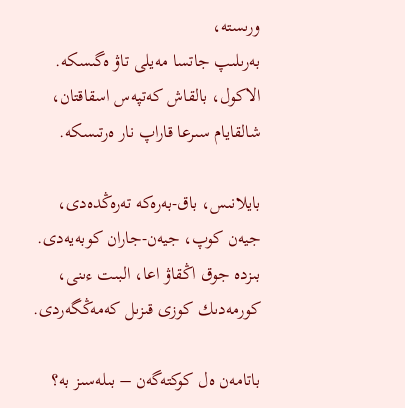ورىستە،
بەرىلىپ جاتسا مەيلى تاۋ ەگىسكە.
الاكول، بالقاش كەتپەس اسقاقتان،
شالقايام سىرعا قاراپ نار ەرتىسكە.

بايلانىس، باق-بەرەكە تەرەڭدەدى،
جيەن كوپ، جيەن-جاران كوبەيەدى.
بىزدە جوق اڭقاۋ اعا، البىت ءىنى،
كورمەدىك كوزى قىزىل كەمەڭگەردى.

باتامەن ەل كوكتەگەن – بىلەسىز بە؟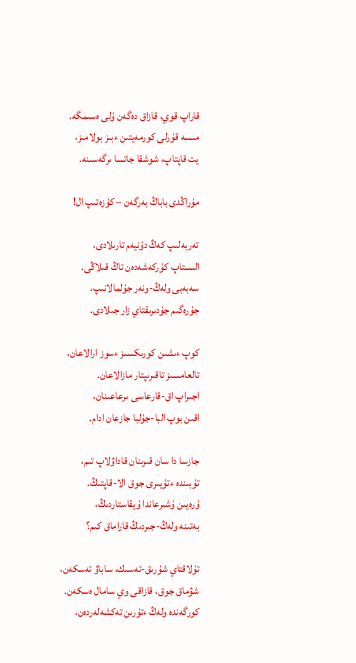قاراپ قوي، قازاق دەگەن ۇلى ەسىمگە.
مىسە قۇرلى كورمەيتىن ءبىز بولامىز،
يت قاپتاپ، شوشقا جاتسا ىرگەسىنە.

مۇراڭدى باباڭ بەرگەن – كۇزەتىپ ال!

تەربەلىپ كەڭ دۇنيەم تارىلادى،
الىستاپ كۇركەشەدەن تاڭ قىلاڭى.
سەبەبى ولەڭ-ونەر جۇلمالانىپ،
جۇرەگىم جۇدىرىقتاي زار جىلادى.

كوپ ءىشىن كورىكسىز ءسوز ارالاعان،
تالعامسىز تاقىرىپتار مازالاعان.
اجىراپ اق-قارعاسى ىرعاعىنان،
اقىن بوپ البا-جۇلبا جازعان ادام.

جازسا دا سان قىرىنان قاداۋلاپ تىم،
تۇبىندە ءتۇيىرى جوق الا-قاپتىڭ.
ۇرەيىن ۇشىرعاندا ۇيقاستاردىڭ،
بەتىنە ولەڭ-جىردىڭ قاراماق كىم؟

تۇلاقتاي شۇرىق-تەسىك، ساباۋ تەسكەن،
شۋماق جوق، قازاقى وي سامال ەسكەن.
كورگەندە ولەڭ ءتۇرىن تەكشەلەردەن،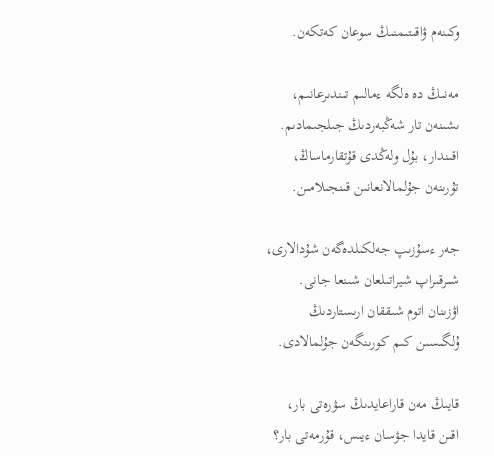وكىنەم ۋاقىتىمنىڭ سوعان كەتكەن.

مەنىڭ دە ەلگە ءمالىم تىندىرعانىم،
ىشىنەن تار شەڭبەردىڭ جىلجىمادىم.
اقىندار، بۇل ولەڭدى قۇتقارماساڭ،
تۇرىنەن جۇلمالانعانىن قىنجىلامىن.

جەر ءسۇزىپ جەلكىلدەگەن شۇدالارى،
شىرقىراپ شيراتىلعان شىنعا جانى.
اۋزىنان اتوم شىققان ارىستاردىڭ
ۇلگىسىن كىم كورىنگەن جۇلمالادى.

قايىڭ مەن قاراعايدىڭ سۋرەتى بار،
اقىن قايدا جۋسان ءيىس، قۇرمەتى بار؟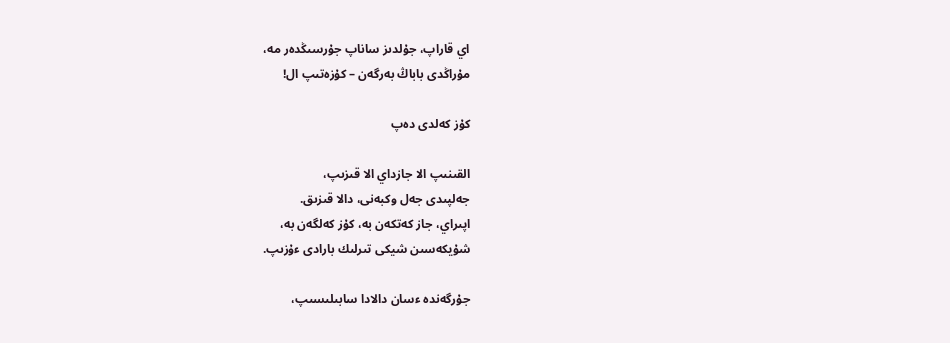اي قاراپ، جۇلدىز ساناپ جۇرسىڭدەر مە،
مۇراڭدى باباڭ بەرگەن – كۇزەتىپ ال!

كۇز كەلدى دەپ

القىنىپ الا جازداي الا قىزىپ،
جەلپىدى جەل وكبەنى، دالا قىزىق.
اپىراي، جاز كەتكەن بە، كۇز كەلگەن بە،
شۇيكەسىن شيكى تىرلىك بارادى ءۇزىپ.

جۇرگەندە ءسان دالادا سابىلىسىپ،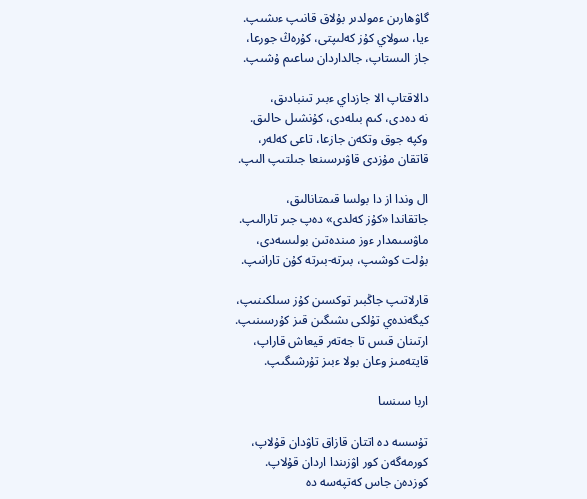گاۋھارىن ءمولدىر بۇلاق قانىپ ءىشىپ.
ءيا، سولاي كۇز كەلىپتى، كۇرەڭ جورعا،
جاز الىستاپ، جالداردان ساعىم ۇشىپ.

دالاقتاپ الا جازداي ءبىر تىنبادىق،
نە دەدى، كىم بىلەدى، كۇنشىل حالىق.
وكپە جوق وتكەن جازعا، تاعى كەلەر،
قاتقان مۇزدى قاۋىرسىنعا جىلتىپ الىپ.

ال وندا از دا بولسا قىمتانالىق،
جاتقاندا «كۇز كەلدى» دەپ جىر تارالىپ.
ماۋسىمدار ءوز مىندەتىن بولىسەدى،
بۇلت كوشىپ، بىرتە-بىرتە كۇن تارانىپ.

قارلاتىپ جاڭبىر توكسىن كۇز سىلكىنىپ،
كيگەندەي تۇلكى ىشىگىن قىز كۇرسىنىپ.
ارتىنان قىس تا جەتەر قيعاش قاراپ،
قايتەمىز وعان بولا ءبىز تۇرشىگىپ.

اربا سىنسا

تۇسسە دە اتتان قازاق تاۋدان قۇلاپ،
كورمەگەن كور اۋزىندا اردان قۇلاپ.
كوزدەن جاس كەتپەسە دە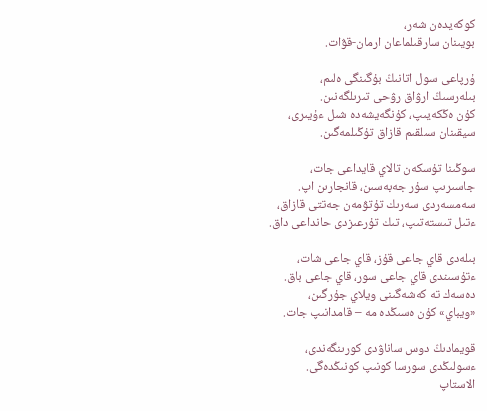كوكەيدەن شەر،
بويىنان سارقىلماعان ارمان-قۋات.

ۇرپاعى سول اتانىڭ بۇگىنگى ەلىم،
بىلەرسىڭ ارۋاق رۋحى تىرىلگەنىن.
كۇن ەڭكەيىپ، كۇنگەيشەدە شىل ءۇيىرى،
سيقىنان سىلقىم قازاق تۇڭىلمەگىن.

سوڭىنا تۇسكەن تالاي قايداعى جات،
جاسىرىپ سۇر جەبەسىن، قانجارىن اپ.
سەمسەردى سەرىك تۇتۋمەن جەتتى قازاق،
ءتىل تىستەتىپ، تىك تۇرعىزدى حانداعى داق.

بىلەدى قاي جاعى قۇز، قاي جاعى شات،
ءتۇسىندى قاي جاعى سور، قاي جاعى باق.
دەسەك تە كەشەگىنى ويلاي جۇرگىن،
«ويباي» كۇن ەسىڭدە مە – قامدانىپ جات.

قويمادىڭ دوس ساناۋدى كورىنگەندى،
ءسولىڭدى سورسا كونىپ كونىڭدەگى.
الاستاپ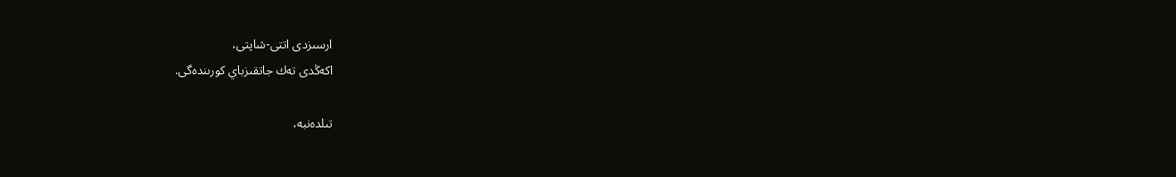ارسىزدى اتتى-شاپتى،
اكەڭدى تەك جاتقىزباي كورىندەگى.

تىلدەنبە،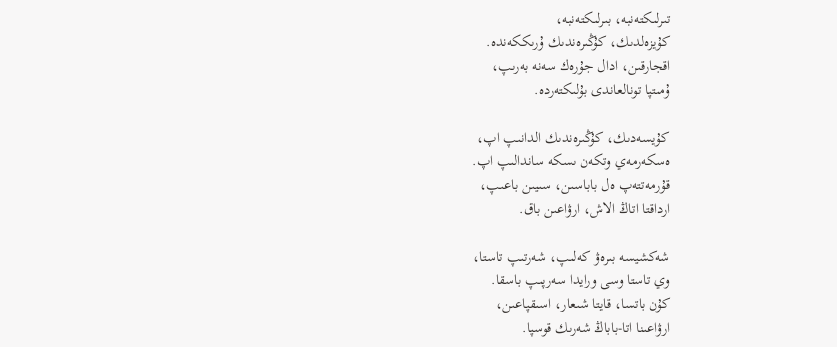تىرلىكتەنبە، بىرلىكتەنبە،
كۇيزەلدىك، كۇڭىرەندىك ۇرىككەندە.
اقجارقىن، ادال جۇرەك سەنە بەرىپ،
ۇمىتپا تونالعاندى بۇلىكتەردە.

كۇيسەدىك، كۇڭىرەندىك الدانىپ اپ،
ەسكەرمەي وتكەن ىسكە ساندالىپ اپ.
قۇرمەتتەپ ەل باباسىن، سىيىن باعىپ،
ارداقتا اتاڭ الاش، ارۋاعىن باق.

شەكشيسە بىرەۋ كەلىپ، شەرتىپ تاستا،
وي تاستا وسى ورايدا سەرپىپ باسقا.
كۇن باتسا، قايتا شىعار، اسىقپاعىن،
ارۋاعىنا اتا-باباڭ شەرىك قوسپا.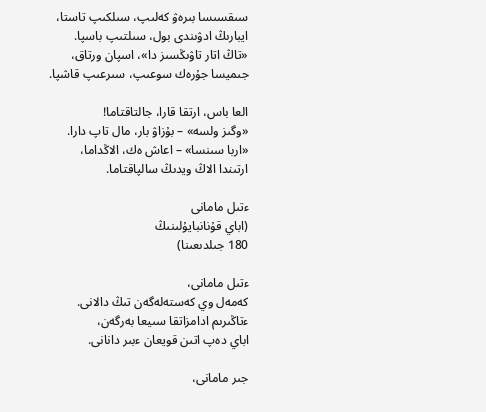سىقسىسا بىرەۋ كەلىپ، سىلكىپ تاستا،
ايبارىڭ ادۋىندى بول، سىلتىپ باسپا.
«تاڭ اتار تاۋىڭسىز دا»، اسپان ورتاق،
جىميسا جۇرەك سوعىپ، سىرعىپ قاشپا.

العا باس، ارتقا قارا، جالتاقتاما!
«وگىز ولسە» – بۇزاۋ بار، مال تاپ دارا.
«اربا سىنسا» – اعاش ەك، الاڭداما،
ارتىندا الاڭ ويدىڭ سالپاقتاما.

ءتىل مامانى
(اباي قۇنانبايۇلىنىڭ
180 جىلدىعىنا)

ءتىل مامانى،
كەمەل وي كەستەلەگەن تىڭ دالانى.
ءتاڭىرىم ادامزاتقا سىيعا بەرگەن،
اباي دەپ اتىن قويعان ءبىر دانانى.

جىر مامانى،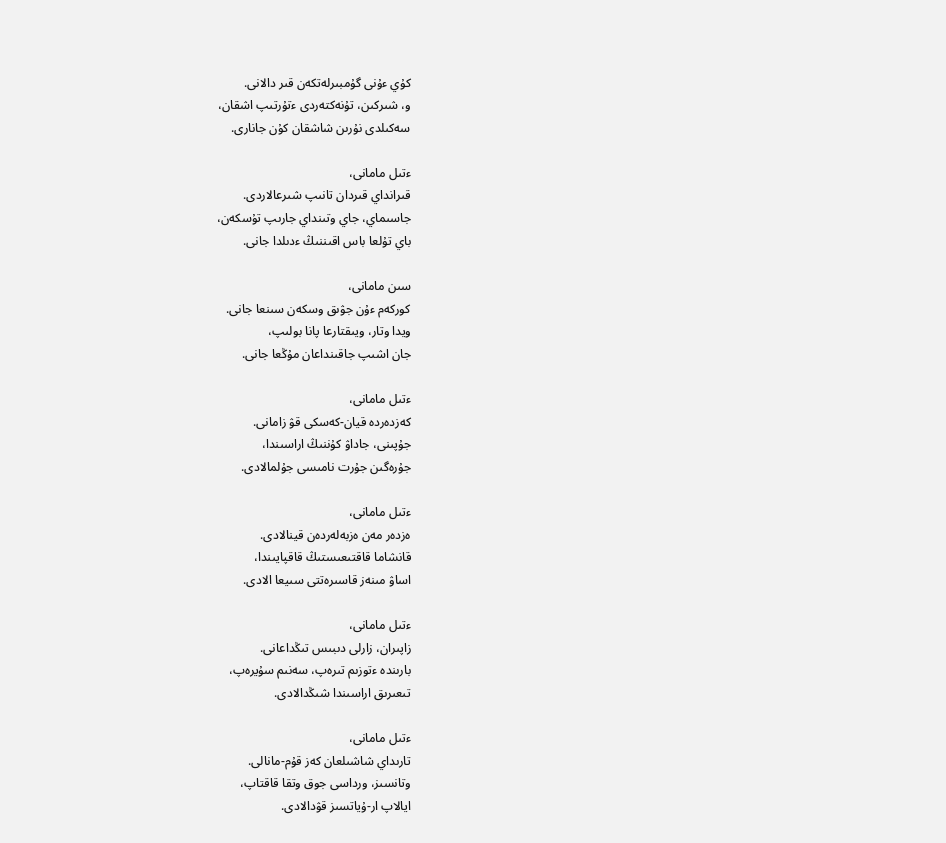كۇي ءۇنى گۇمبىرلەتكەن قىر دالانى.
و، شىركىن، تۇنەكتەردى ءتۇرتىپ اشقان،
سەكىلدى نۇرىن شاشقان كۇن جانارى.

ءتىل مامانى،
قىرانداي قىردان تانىپ شىرعالاردى.
جاسىماي، جاي وتىنداي جارىپ تۇسكەن،
باي تۇلعا باس اقىننىڭ ءدىلدا جانى.

سىن مامانى،
كوركەم ءۇن جۋىق وسكەن سىنعا جانى.
ويدا وتار، ويىقتارعا پانا بولىپ،
جان اشىپ جاقىنداعان مۇڭعا جانى.

ءتىل مامانى،
كەزدەردە قيان-كەسكى قۋ زامانى.
جۇپىنى، جاداۋ كۇننىڭ اراسىندا،
جۇرەگىن جۇرت نامىسى جۇلمالادى.

ءتىل مامانى،
ەزدەر مەن ەزبەلەردەن قينالادى.
قانشاما قاقتىعىستىڭ قاقپايىندا،
اساۋ مىنەز قاسىرەتتى سىيعا الادى.

ءتىل مامانى،
زاپىران، زارلى دىبىس تىڭداعانى.
بارىندە ءتوزىم تىرەپ، سەنىم سۇيرەپ،
تىعىرىق اراسىندا شىڭدالادى.

ءتىل مامانى،
تارىداي شاشىلعان كەز قۇم-مانالى.
وتانسىز، ورداسى جوق وتقا قاقتاپ،
ايالاپ ار-ۇياتسىز قۋدالادى.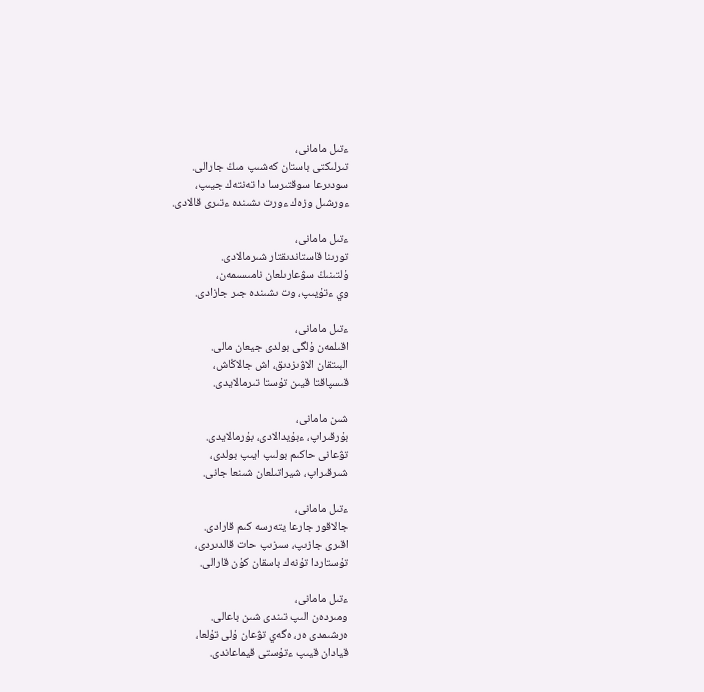ءتىل مامانى،
تىرلىكتى باستان كەشىپ مىڭ جارالى.
سودىرعا سوقتىرسا دا تەنتەك جيىپ،
ءورشىل وزەك ءورت ىشىندە ءتىرى قالادى.

ءتىل مامانى،
تورىنا قاستاندىقتار شىرمالادى.
ۇلتىنىڭ سۋعارىلعان نامىسىمەن،
وي ءتۇيىپ، وت ىشىندە جىر جازادى.

ءتىل مامانى،
اقىلمەن ۇلگى بولدى جيعان مالى.
البىتقان الاۋىزدىق، اش جالاڭاش،
قىسپاقتا قيىن تۇستا تىرمالايدى.

شىن مامانى،
بۇرقىراپ، ءبۇيدالادى، بۇرمالايدى.
تۋعانى حاكىم بولىپ ايىپ بولدى،
شىرقىراپ، شيراتىلعان شىنعا جانى.

ءتىل مامانى،
جالاقور جارعا يتەرسە كىم قارادى.
اقىرى جازىپ، سىزىپ حات قالدىردى،
تۇستاردا تۇنەك باسقان كۇن قارالى.

ءتىل مامانى،
ومىردەن الىپ تىندى شىن باعالى.
ەرشىمدى ەر، ەگەي تۋعان ۇلى تۇلعا،
قيادان قيىپ ءتۇستى قيماعاندى.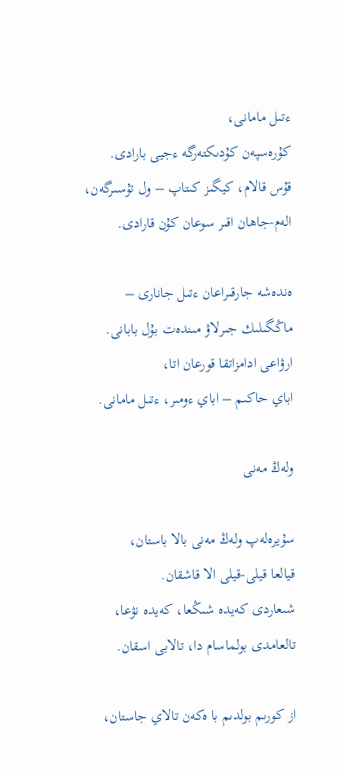ءتىل مامانى،
كۇرەسپەن كۇدىكتەرگە ءجيى بارادى.
قۇس قالام، كيگىز كىتاپ – ول تۇسىرگەن،
الەم-جاھان اقىر سوعان كۇن قارادى.

ەندەشە جارقىراعان ءتىل جانارى –
ماڭگىلىك جىرلاۋ مىندەت بۇل بابانى.
ارۋاعى ادامزاتقا قورعان اتا،
اباي حاكىم – اباي ءومىر، ءتىل مامانى.

ولەڭ مەنى

سۇيرەلەپ ولەڭ مەنى بالا باستان،
قيالعا قيلى-قيلى الا قاشقان.
شىعاردى كەيدە شىڭعا، كەيدە نۋعا،
تالعامدى بولماسام دا، تالابى اسقان.

از كورىم بولدىم با ەكەن تالاي جاستان،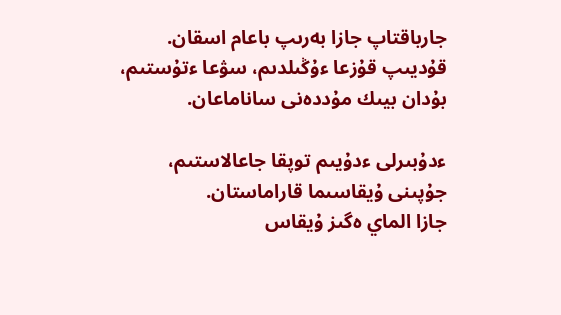جارباقتاپ جازا بەرىپ باعام اسقان.
قۇديىپ قۇزعا ءۇڭىلدىم، سۋعا ءتۇستىم،
بۇدان بيىك مۇددەنى ساناماعان.

ءدۇبىرلى ءدۇيىم توپقا جاعالاستىم،
جۇپىنى ۇيقاسىما قاراماستان.
جازا الماي ەگىز ۇيقاس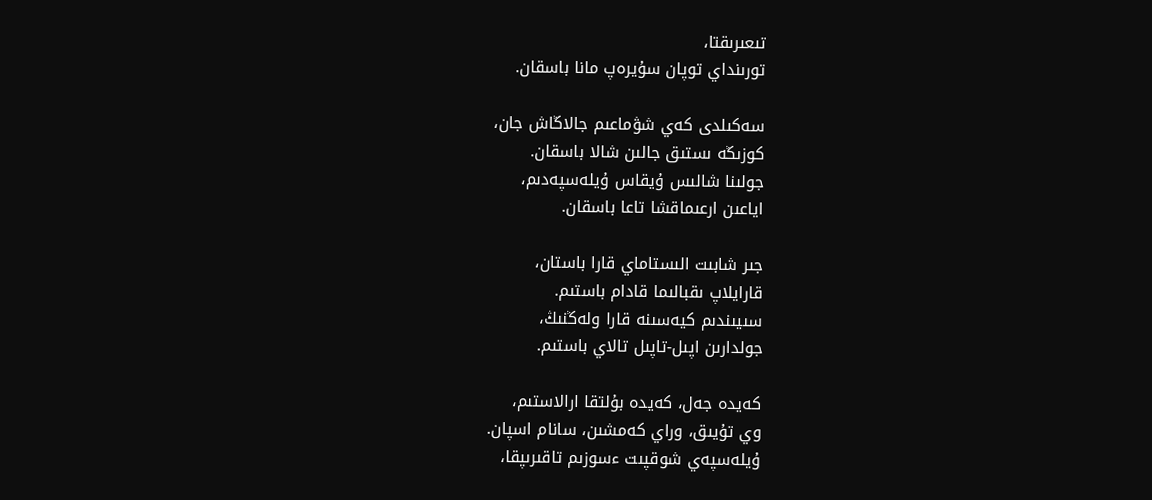تىعىرىقتا،
تورىنداي توپان سۇيرەپ مانا باسقان.

سەكىلدى كەي شۋماعىم جالاڭاش جان،
كوزىڭە ىستىق جالىن شالا باسقان.
جولىنا شالىس ۇيقاس ۇيلەسپەدىم،
اياعىن ارعىماقشا تاعا باسقان.

جىر شابىت الىستاماي قارا باستان،
قارايلاپ ىقبالىما قادام باستىم.
سىيىندىم كيەسىنە قارا ولەڭنىڭ،
جولدارىن اپىل-تاپىل تالاي باستىم.

كەيدە جەل، كەيدە بۇلتقا ارالاستىم،
وي تۇيىق، وراي كەمشىن، سانام اسپان.
ۇيلەسپەي شوقپىت ءسوزىم تاقىرىپقا،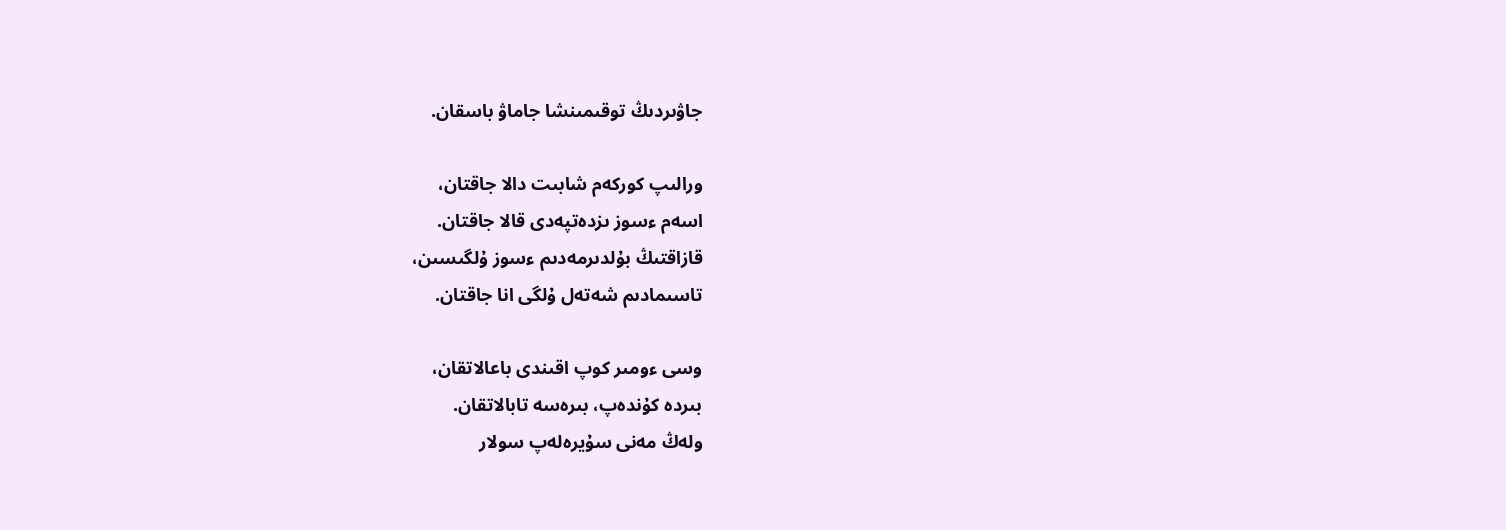جاۋىردىڭ توقىمىنشا جاماۋ باسقان.

ورالىپ كوركەم شابىت دالا جاقتان،
اسەم ءسوز ىزدەتپەدى قالا جاقتان.
قازاقتىڭ بۇلدىرمەدىم ءسوز ۇلگىسىن،
تاسىمادىم شەتەل ۇلگى انا جاقتان.

وسى ءومىر كوپ اقىندى باعالاتقان،
بىردە كۇندەپ، بىرەسە تابالاتقان.
ولەڭ مەنى سۇيرەلەپ سولار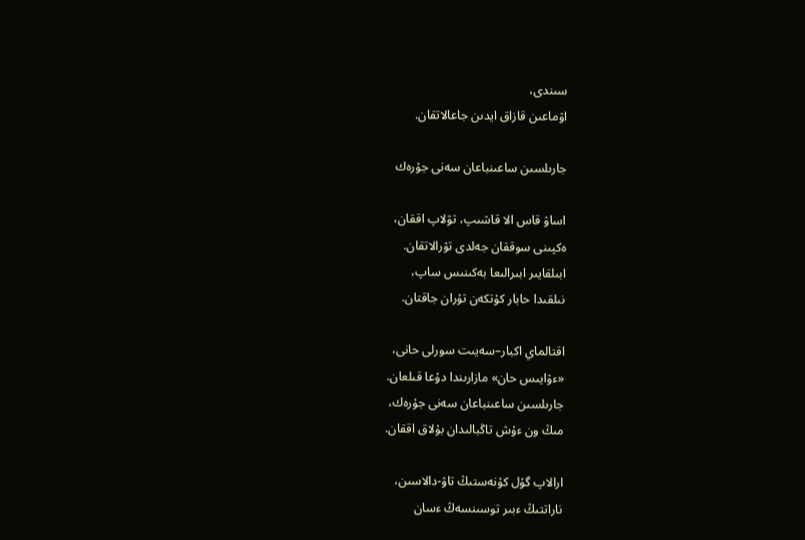سىندى،
اۋماعىن قازاق ايدىن جاعالاتقان.

جارىلسىن ساعىنباعان سەنى جۇرەك

اساۋ قاس الا قاشىپ، تۋلاپ اققان،
ەكپىنى سوققان جەلدى تۋرالاتقان.
ابىلقايىر ابىرالىعا بەكىنىس ساپ،
نىلقىدا حابار كۇتكەن تۇران جاقتان.

اقتالماي اكبار–سەيىت سورلى حانى،
«ءۋايىس حان» مازارىندا دۇعا قىلعان.
جارىلسىن ساعىنباعان سەنى جۇرەك،
مىڭ ون ءۇش تاڭبالىدان بۇلاق اققان.

ارالاپ گۇل كۇنەستىڭ تاۋ-دالاسىن،
ناراتتىڭ ءبىر توسىنسەڭ ءسان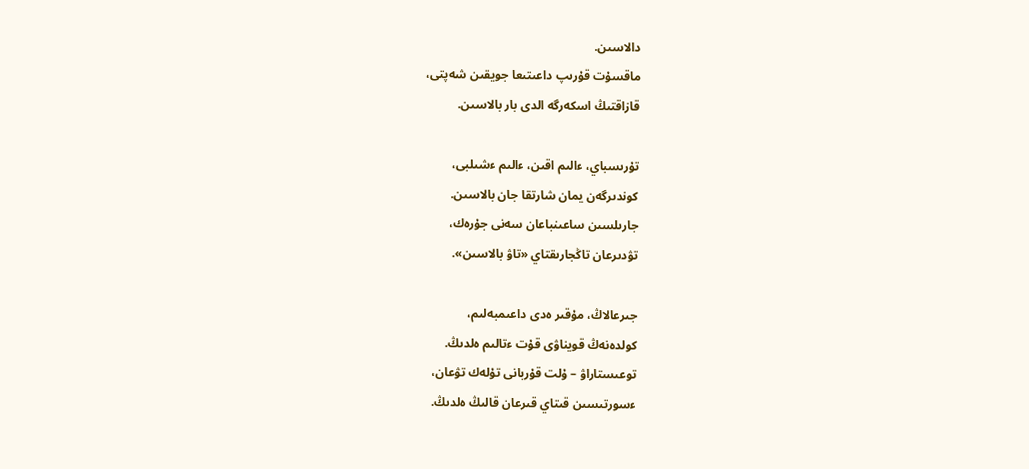دالاسىن.
ماقسۇت قۇرىپ داعىتىعا جويقىن شەپتى،
قازاقتىڭ اسكەرگە الدى بار بالاسىن.

تۇرىسباي، ءالىم اقىن، ءالىم ءشىلبى،
كوندىرگەن يمان شارتقا جان بالاسىن.
جارىلسىن ساعىنباعان سەنى جۇرەك،
تۋدىرعان تاڭجارىقتاي «تاۋ بالاسىن».

جىرعالاڭ، مۇقىر ەدى داعىمبەلىم،
كولدەنەڭ قويناۋى قۇت ءتالىم ەلدىڭ.
توعىستاراۋ – ۇلت قۇربانى تۇلەك تۋعان،
ءسورتىسىن قىتاي قىرعان قالىڭ ەلدىڭ.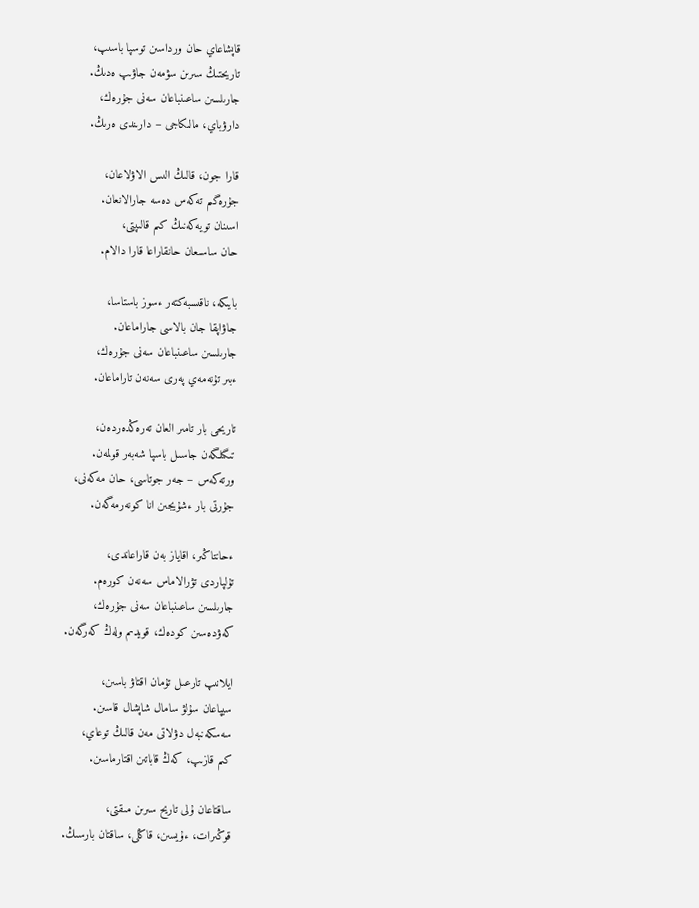قاپشاعاي حان ورداسىن توسپا باسىپ،
تاريحتىڭ سىرىن سۋمەن جاۋىپ ەدىڭ.
جارىلسىن ساعىنباعان سەنى جۇرەك،
دارۋباي، مالىكاجى – دارىندى ەرىڭ.

قارا جون، قالىڭ الىس الاۋلاعان،
جۇرەگىم تەكەس دەسە جارالانعان.
اسىنان تويەكەنىڭ كىم قالىپتى،
حان ساسىعان حانقاراعا قارا دالام.

بايىكە، ناقىسبەكتەر ءسوز باستاسا،
جاۋاپقا جان بالاسى جاراماعان.
جارىلسىن ساعىنباعان سەنى جۇرەك،
ءبىر تۇنەمەي پەرى سەنەن تاراماعان.

تاريحى بار تامىر العان تەرەڭدەردەن،
تىگىلگەن جاسىل باسپا شەبەر قولمەن.
ورتەكەس – جەر جوتاسى، حان مەكەنى،
جۇرتى بار ءشۇيجىن انا كونەرمەگەن.

ءحانتاڭىر، اقاياز بەن قاراعاندى،
تۇلپاردى تۋرالاماس سەنەن كورەم.
جارىلسىن ساعىنباعان سەنى جۇرەك،
كەۋدەسىن كودەك، قويدىم ولەڭ كەرگەن.

ايلانىپ تارعىل تۇمان اقتاۋ باسىن،
سيپاعان سۇلۋ سامال شاپشال قاسىن.
سەسكەنبەل دۋلاتى مەن قالىڭ توعاي،
كىم قازىپ، كەڭ قاباتىن اقتارماسىن.

ساقتاعان ۇلى تاريح سىرىن مىقتى،
قوڭىرات، ءۇيسىن، قاڭلى، ساقتان بارسىڭ.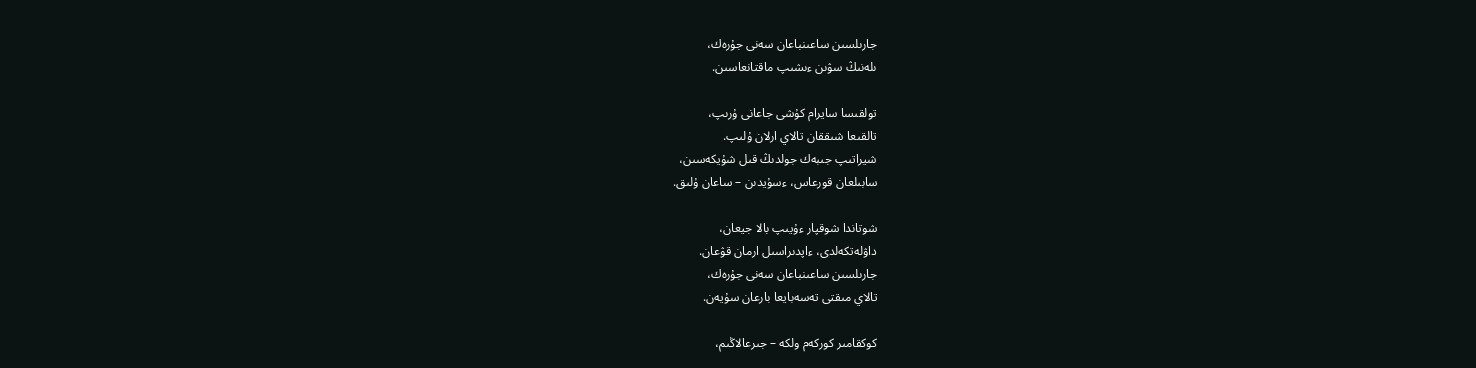جارىلسىن ساعىنباعان سەنى جۇرەك،
ىلەنىڭ سۋىن ءىشىپ ماقتانعاسىن.

تولقىسا سايرام كۇشى جاعانى ۇرىپ،
تالقىعا شىققان تالاي ارلان ۇلىپ.
شيراتىپ جىبەك جولدىڭ قىل شۇيكەسىن،
سابىلعان قورعاس، ءسۇيدىن – ساعان ۇلىق.

شوتاندا شوقپار ءۇيىپ بالا جيعان،
داۋلەتكەلدى، ءاپدىراسىل ارمان قۋعان.
جارىلسىن ساعىنباعان سەنى جۇرەك،
تالاي مىقتى تەسەبايعا بارعان سۇيەن.

كوكقامىر كوركەم ولكە – جىرعالاڭىم،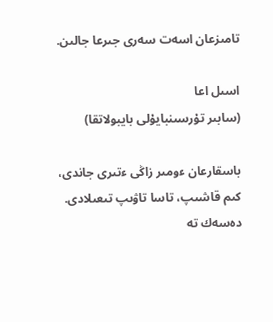تامىزعان اسەت سەرى جىرعا جالىن.

اسىل اعا
(سابىر تۇرسىنبايۇلى بايبولاتقا)

باسقارعان ءومىر زاڭى ءتىرى جاندى،
كىم قاشىپ، تاسا تاۋىپ تىعىلادى.
دەسەك تە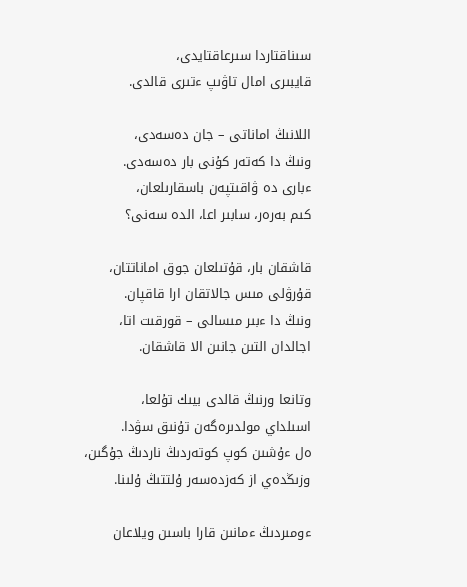سىناقتاردا سىرعاقتايدى،
قايبىرى امال تاۋىپ ءتىرى قالدى.

اللانىڭ اماناتى – جان دەسەدى،
ونىڭ دا كەتەر كۇنى بار دەسەدى.
ءبارى دە ۋاقىتپەن باسقارىلعان،
كىم بەرەر، سابىر اعا، الدە سەنى؟

قاشقان بار، قۇتىلعان جوق اماناتتان،
قۇرۋلى مىس جالاتقان ارا قاقپان.
ونىڭ دا ءبىر مىسالى – قورقىت اتا،
اجالدان التىن جانىن الا قاشقان.

وتانعا ورنىڭ قالدى بيىك تۇلعا،
اسىلداي مولدىرەگەن تۇنىق سۋدا.
ەل ءۇشىن كوپ كوتەردىڭ ناردىڭ جۇگىن،
وزىڭدەي از كەزدەسەر ۇلتتىڭ ۇلىنا.

ءومىردىڭ ءمانىن قارا باسىن ويلاعان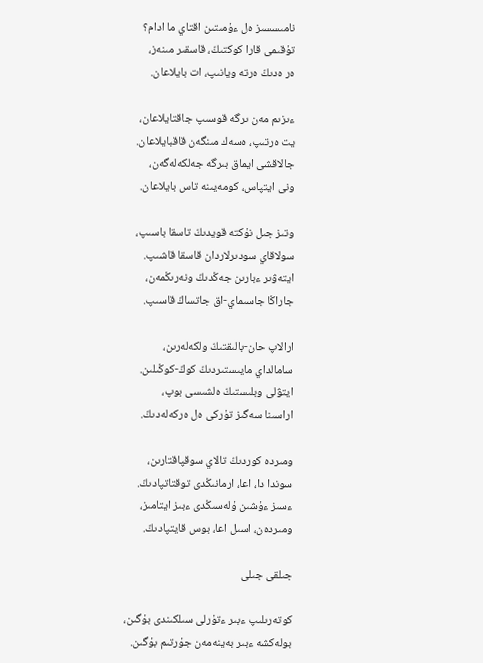نامىسسىز ەل ءۇمىتىن اقتاي ما ادام؟
تۇقىمى قارا كوكتىڭ، قاسقىر مىنەز،
ەر ەدىڭ ەرتە ويانىپ، ات بايلاعان.

ءىزىم مەن ىرگە قوسىپ جاقتايلاعان،
يت ەرتىپ، ەسەك مىنگەن قاقبايلاعان.
جالاقشى ايماق بىرگە جەلكەلەگەن،
ونى ايتپاس، كومەيىنە تاس بايلاعان.

وتىز جىل نۇكتە قويدىڭ تاسقا باسىپ،
سولاقاي سودىرلاردان قاسقا قاشىپ.
ايتەۋىر ءبارىن جەڭدىڭ ونەرىڭمەن،
جاراڭا جاسىماي-اق جاتساڭ قاسىپ.

ارالاپ حان-بالىقتىڭ ولكەلەرىن،
سامالداي مايىستىردىڭ كوڭ-كوڭىلىن.
ايتۋلى وبلىستىڭ ەلشىسى بوپ،
اراسىنا سەگىز تۇركى ەل ەركەلەدىڭ.

ومىردە كوردىڭ تالاي سوقپاقتارىن،
سوندا دا، اعا، ارمانىڭدى توقتاتپادىڭ.
ءسىز ءۇشىن ۇلەسىڭدى ءبىز ايتامىز،
ومىردەن، اسىل اعا، بوس قايتپادىڭ.

جىلقى جىلى

كوتەرىلىپ ءبىر ءتۇرلى سىلكىندى بۇگىن،
بولەكشە ءبىر بەينەمەن جۇرتىم بۇگىن.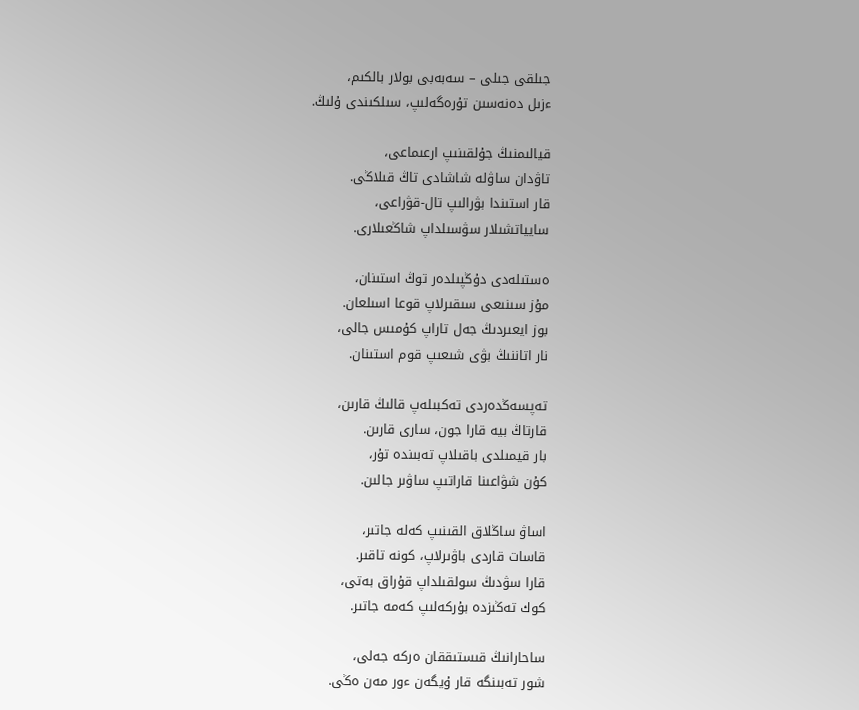جىلقى جىلى – سەبەبى بولار بالكىم،
ءزىل دەنەسىن تۇرەگەلىپ، سىلكىندى ۇلىڭ.

قيالىمنىڭ جۇلقىنىپ ارعىماعى،
تاۋدان ساۋلە شاشادى تاڭ قىلاڭى.
قار استىندا بۋرالىپ تال-قۋراعى،
سايياتشىلار سۋسىلداپ شاڭعىلارى.

ەستىلەدى دۇڭپىلدەر توڭ استىنان،
مۇز سىنىعى سىقىرلاپ قوعا اسىلعان.
بوز ايعىردىڭ جەل تاراپ كۇمىس جالى،
نار اتاننىڭ بۋى شىعىپ قوم استىنان.

تەپسەڭدەردى تەكبىلەپ قالىڭ قارىن،
قارتاڭ بيە قارا جون، سارى قارىن.
بار قيمىلدى باقىلاپ تەبىندە تۇر،
كۇن شۋاعىنا قاراتىپ ساۋىر جالىن.

اساۋ ساڭلاق القىنىپ كەلە جاتىر،
قاسات قاردى باۋىرلاپ، كونە تاقىر.
قارا سۋدىڭ سولقىلداپ قۇراق بەتى،
كوك تەڭىزدە بۇركەلىپ كەمە جاتىر.

ساحارانىڭ قىستىققان ەركە جەلى،
شور تەبىنگە قار ۇيگەن ءور مەن ەڭى.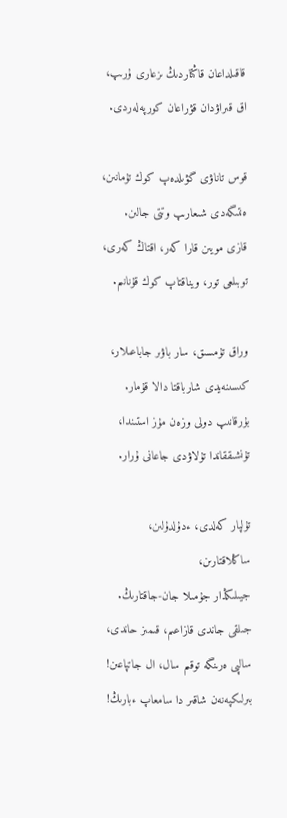قاقىلداعان قاڭتاردىڭ ىزعارى ۇرىپ،
اق قىراۋدان قۋراعان كورپەلەردى.

قوس تاناۋى گۋىلدەپ كوك تۇمانىن،
ەنتىگەدى شىعارىپ وتتى جالىن.
قازى مويىن قارا كەر، اقتاڭ كەرى،
توبىلعى تور، ويناقتاپ كوك قۇنانىم.

وراق تۇمسىق، سار باۋىر جاباعىلار،
كىسىنەيدى شارباقتا دالا قۇمار.
بۇرقانىپ دولى وزەن مۇز استىندا،
تۇنشىققاندا تۇلاۋدى جاعانى ۇرار.

تۇلپار كەلدى، ءدۇلدۇلىن، ساڭلاقتارىن،
جيىلىڭدار جۇمىلا جان-جاقتارىڭ.
جىلقى جاندى قازاعىم، قىمىز حاندى،
سالپى ەرىنگە توقىم سال، ال جاتپاعىن!
بىرلىكپەنەن شاقىر دا سامعاپ ءبارىڭ!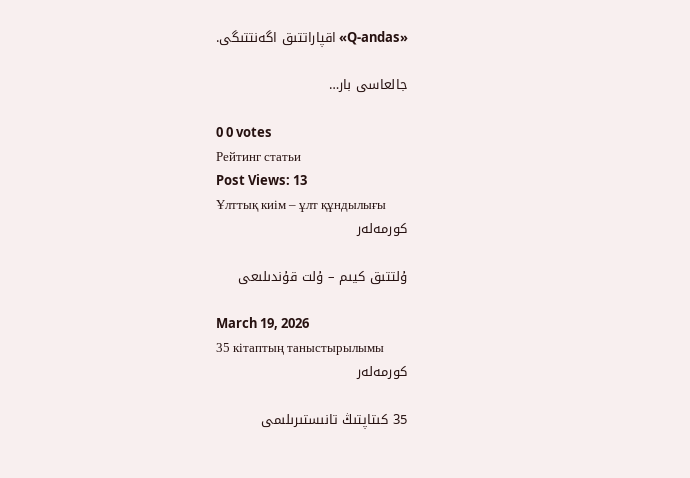«Q-andas» اقپاراتتىق اگەنتتىگى.

جالعاسى بار…

0 0 votes
Рейтинг статьи
Post Views: 13
Ұлттық киім – ұлт құндылығы
كورمەلەر

ۇلتتىق كيىم – ۇلت قۇندىلىعى

March 19, 2026
35 кітаптың таныстырылымы
كورمەلەر

35 كىتاپتىڭ تانىستىرىلىمى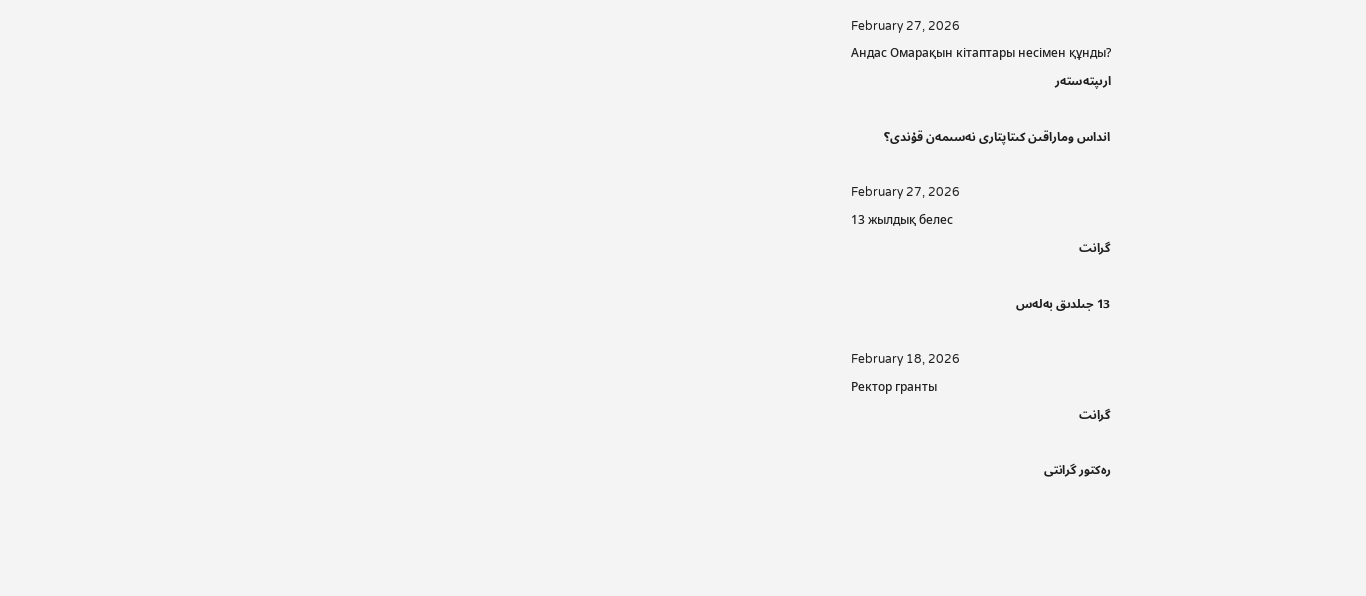February 27, 2026
Андас Омарақын кітаптары несімен құнды?
ارىپتەستەر

انداس وماراقىن كىتاپتارى نەسىمەن قۇندى؟

February 27, 2026
13 жылдық белес
گرانت

13 جىلدىق بەلەس

February 18, 2026
Ректор гранты
گرانت

رەكتور گرانتى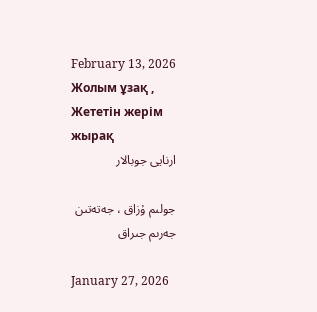February 13, 2026
Жолым ұзақ , Жететін жерім жырақ
ارنايى جوبالار

جولىم ۇزاق ، جەتەتىن جەرىم جىراق

January 27, 2026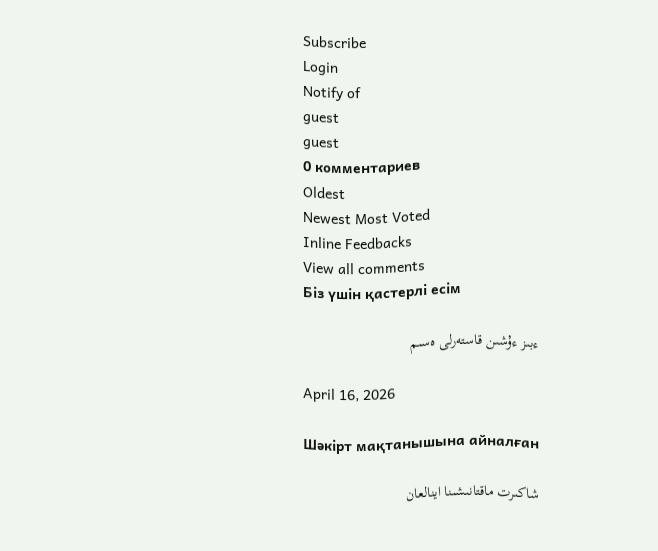Subscribe
Login
Notify of
guest
guest
0 комментариев
Oldest
Newest Most Voted
Inline Feedbacks
View all comments
Біз үшін қастерлі есім

ءبىز ءۇشىن قاستەرلى ەسىم

April 16, 2026

Шәкірт мақтанышына айналған

شاكىرت ماقتانىشىنا اينالعان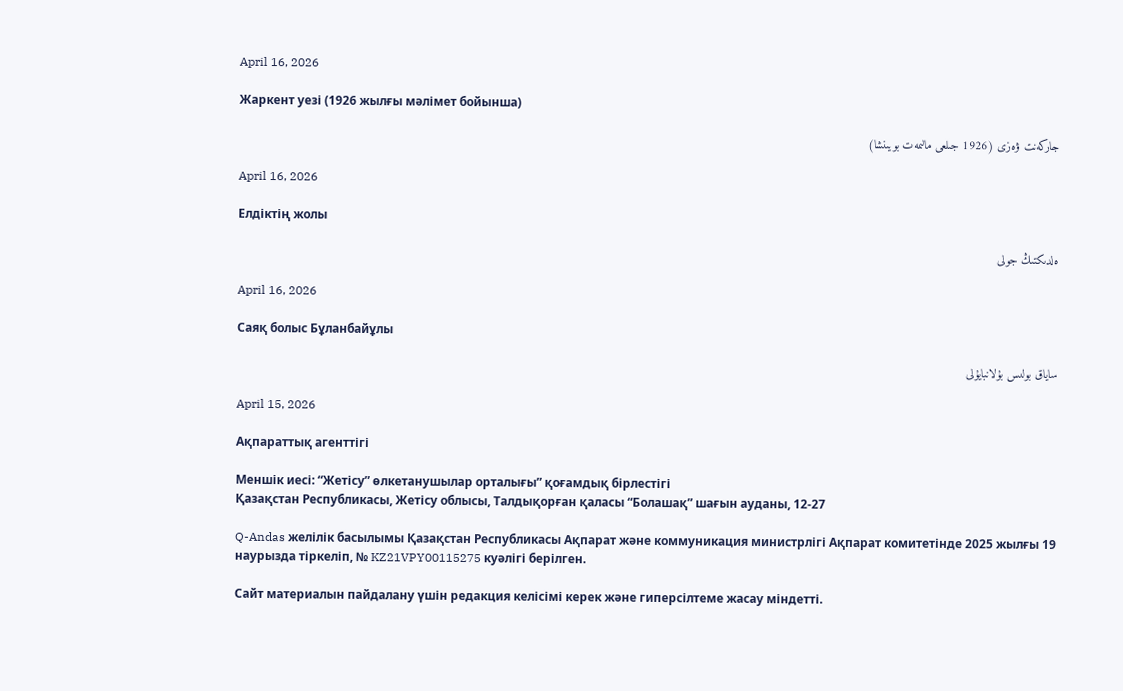April 16, 2026

Жаркент уезі (1926 жылғы мәлімет бойынша)

جاركەنت ۋەزى (1926 جىلعى مالىمەت بويىنشا)

April 16, 2026

Елдіктің жолы

ەلدىكتىڭ جولى

April 16, 2026

Саяқ болыс Бұланбайұлы

ساياق بولىس بۇلانبايۇلى

April 15, 2026

Ақпараттық агенттігі

Меншік иесі: “Жетісу” өлкетанушылар орталығы” қоғамдық бірлестігі
Қазақстан Республикасы, Жетісу облысы, Талдықорған қаласы “Болашақ” шағын ауданы, 12-27

Q-Andas желілік басылымы Қазақстан Республикасы Ақпарат және коммуникация министрлігі Ақпарат комитетінде 2025 жылғы 19 наурызда тіркеліп, № KZ21VPY00115275 куәлігі берілген.

Сайт материалын пайдалану үшін редакция келісімі керек және гиперсілтеме жасау міндетті.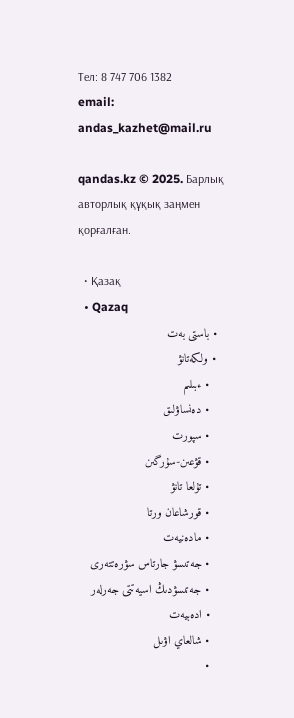Тел: 8 747 706 1382
email: andas_kazhet@mail.ru

qandas.kz © 2025. Барлық авторлық құқық заңмен қорғалған.

  • Қазақ
  • Qazaq
  • باستى بەت
  • ولكەتانۋ
    • ءبىلىم
    • دەنساۋلىق
    • سپورت
    • قۋعىن-سۇرگىن
    • تۇلعا تانۋ
    • قورشاعان ورتا
    • مادەنيەت
    • جەتىسۋ جارتاس سۋرەتتەرى
    • جەتىسۋدىڭ اسيەتتى جەرلەر
    • ادەبيەت
    • شالعاي اۋىل
    •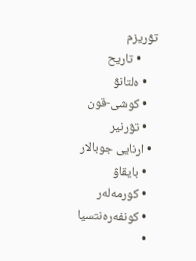تۋريزم
      • تاريح
    • ەلتانۋ
    • كوشى-قون
    • تۋرنير
  • ارنايى جوبالار
    • بايقاۋ
    • كورمەلەر
    • كونفەرەنتسيا
    •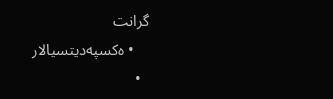گرانت
    • ەكسپەديتسيالار
  •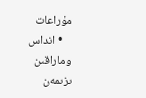مۇراعات
    • انداس وماراقىن ىزىمەن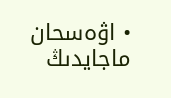• اۋەسحان ماجايدىڭ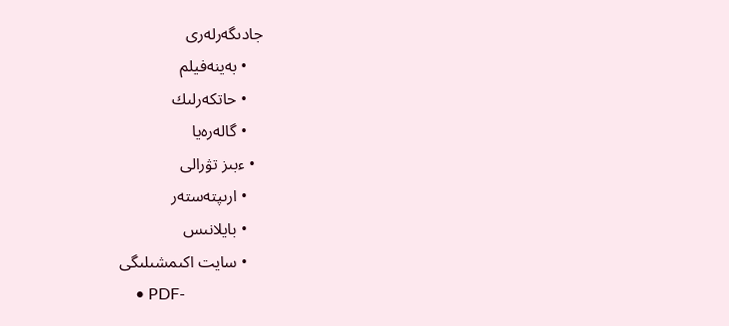جادىگەرلەرى
    • بەينەفيلم
    • حاتكەرلىك
    • گالەرەيا
  • ءبىز تۋرالى
    • ارىپتەستەر
    • بايلانىس
    • سايت اكىمشىلىگى
    • PDF-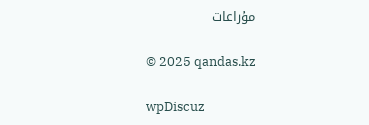مۇراعات

© 2025 qandas.kz

wpDiscuz